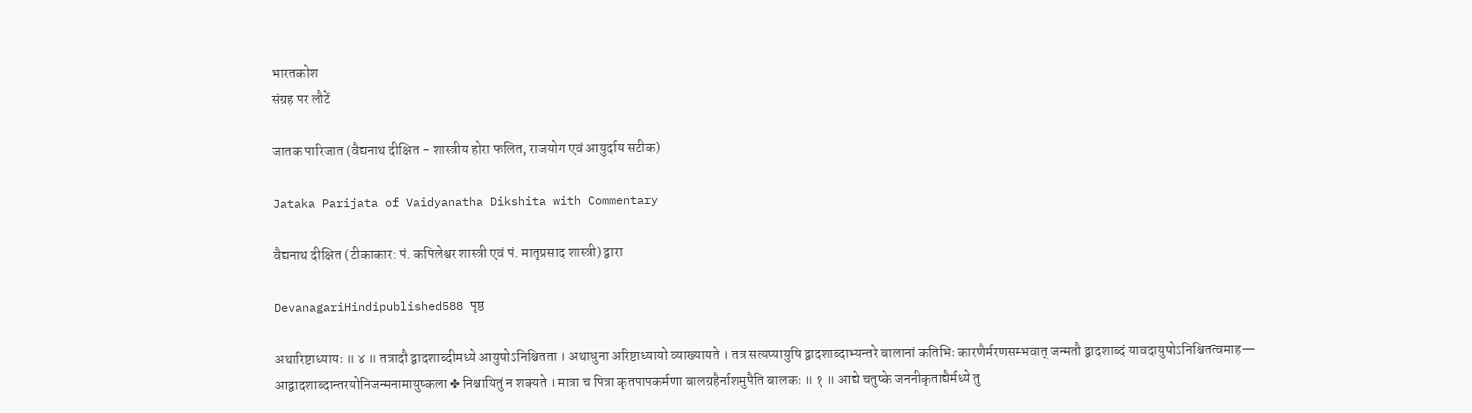भारतकोश
संग्रह पर लौटें

जातक पारिजात (वैद्यनाथ दीक्षित - शास्त्रीय होरा फलित, राजयोग एवं आयुर्दाय सटीक)

Jataka Parijata of Vaidyanatha Dikshita with Commentary

वैद्यनाथ दीक्षित (टीकाकार: पं. कपिलेश्वर शास्त्री एवं पं. मातृप्रसाद शास्त्री) द्वारा

DevanagariHindipublished588 पृष्ठ

अथारिष्टाध्यायः ॥ ४ ॥ तत्रादौ द्वादशाब्दीमध्ये आयुषोऽनिश्चितता । अथाधुना अरिष्टाध्यायो व्याख्यायते । तत्र सत्यप्यायुषि द्वादशाब्दाभ्यन्तरे बालानां कतिभिः कारणैर्मरणसम्भवात् जन्मतौ द्वादशाब्दं यावदायुषोऽनिश्चितत्वमाह— आद्वादशाब्दान्तरयोनिजन्मनामायुष्कला ✤ निश्चायितुं न शक्यते । मात्रा च पित्रा कृतपापकर्मणा बालग्रहैर्नाशमुपैति बालकः ॥ १ ॥ आद्ये चतुष्के जननीकृताद्यैर्मध्ये तु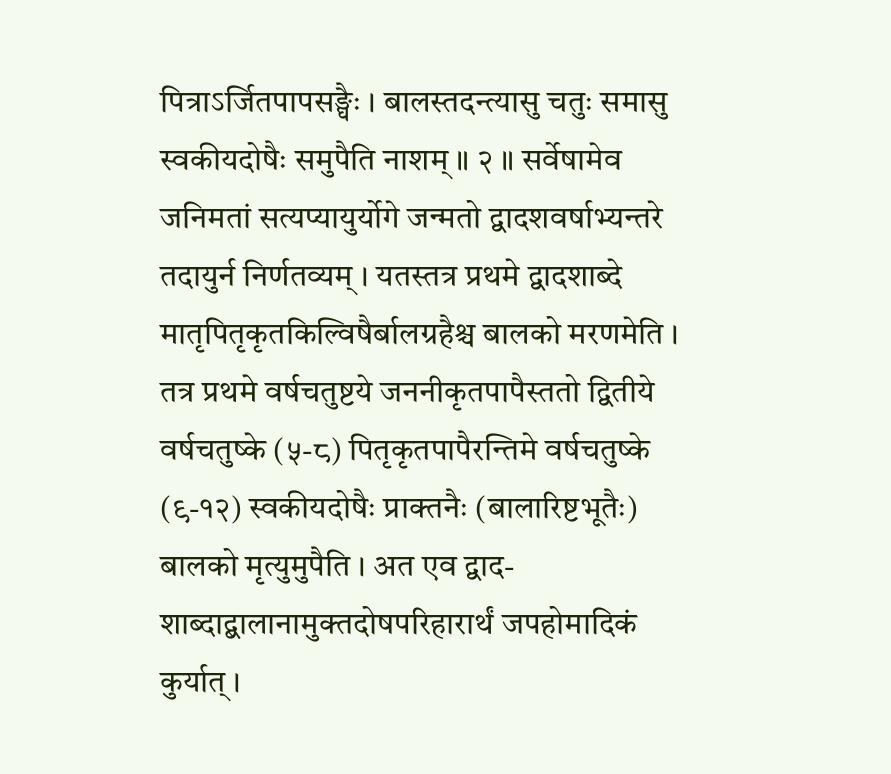पित्राऽर्जितपापसङ्घैः । बालस्तदन्त्यासु चतुः समासु स्वकीयदोषैः समुपैति नाशम् ॥ २ ॥ सर्वेषामेव जनिमतां सत्यप्यायुर्योगे जन्मतो द्वादशवर्षाभ्यन्तरे तदायुर्न निर्णतव्यम् । यतस्तत्र प्रथमे द्वादशाब्दे मातृपितृकृतकिल्विषैर्बालग्रहैश्च बालको मरणमेति । तत्र प्रथमे वर्षचतुष्टये जननीकृतपापैस्ततो द्वितीये वर्षचतुष्के (५-८) पितृकृतपापैरन्तिमे वर्षचतुष्के (९-१२) स्वकीयदोषैः प्राक्तनैः (बालारिष्टभूतैः) बालको मृत्युमुपैति । अत एव द्वाद- शाब्दाद्बालानामुक्तदोषपरिहारार्थं जपहोमादिकं कुर्यात् ।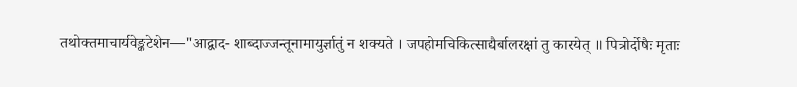तथोक्तमाचार्यवेङ्कटेशेन—"आद्वाद- शाब्दाज्जन्तूनामायुर्ज्ञातुं न शक्यते । जपहोमचिकित्साद्यैर्बालरक्षां तु कारयेत् ॥ पित्रोर्दोषैः मृताः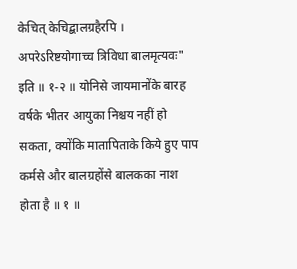केचित् केचिद्बालग्रहैरपि । अपरेऽरिष्टयोगाच्च त्रिविधा बालमृत्यवः" इति ॥ १-२ ॥ योनिसे जायमानोंके बारह वर्षके भीतर आयुका निश्चय नहीं हो सकता, क्योंकि मातापिताके किये हुए पाप कर्मसे और बालग्रहोंसे बालकका नाश होता है ॥ १ ॥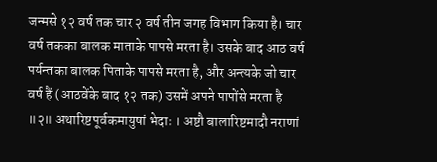जन्मसे १२ वर्ष तक चार २ वर्ष तीन जगह विभाग किया है। चार वर्ष तकका बालक माताके पापसे मरता है। उसके बाद आठ वर्ष पर्यन्तका बालक पिताके पापसे मरता है, और अन्त्यके जो चार वर्ष हैं (आठवेंके बाद १२ तक) उसमें अपने पापोंसे मरता है ॥२॥ अथारिष्टपूर्वकमायुषां भेदाः । अष्टौ बालारिष्टमादौ नराणां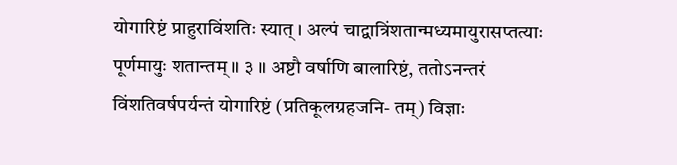योगारिष्टं प्राहुराविंशतिः स्यात् । अल्पं चाद्वात्रिंशतान्मध्यमायुरासप्तत्याः पूर्णमायुः शतान्तम् ॥ ३ ॥ अष्टौ वर्षाणि बालारिष्टं, ततोऽनन्तरं विंशतिवर्षपर्यन्तं योगारिष्टं (प्रतिकूलग्रहजनि- तम्) विज्ञाः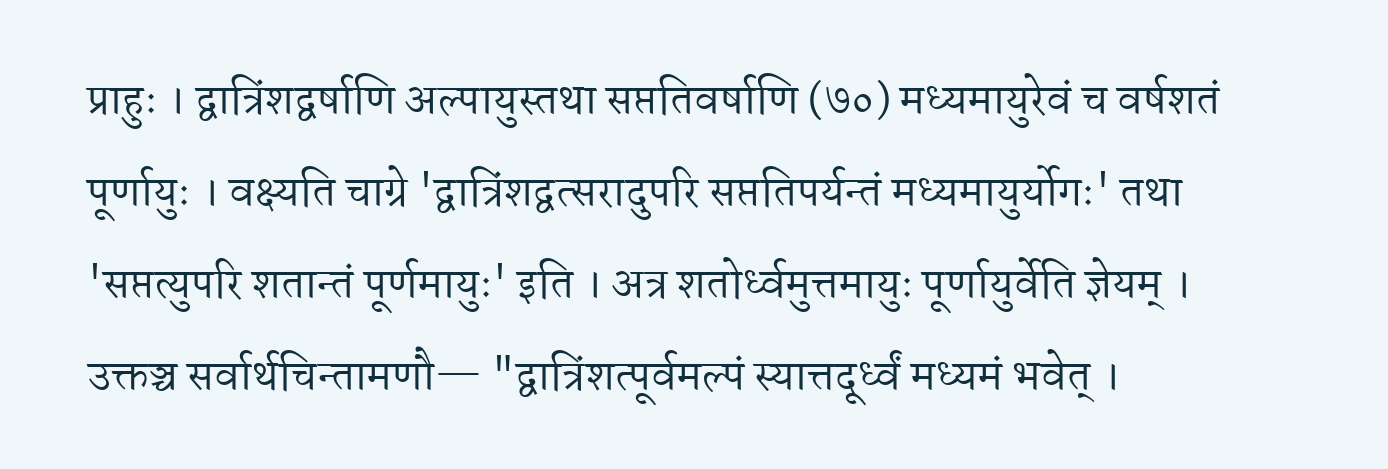प्राहुः । द्वात्रिंशद्वर्षाणि अल्पायुस्तथा सप्ततिवर्षाणि (७०) मध्यमायुरेवं च वर्षशतं पूर्णायुः । वक्ष्यति चाग्रे 'द्वात्रिंशद्वत्सरादुपरि सप्ततिपर्यन्तं मध्यमायुर्योगः' तथा 'सप्तत्युपरि शतान्तं पूर्णमायुः' इति । अत्र शतोर्ध्वमुत्तमायुः पूर्णायुर्वेति ज्ञेयम् । उक्तञ्च सर्वार्थचिन्तामणौ— "द्वात्रिंशत्पूर्वमल्पं स्यात्तदूर्ध्वं मध्यमं भवेत् ।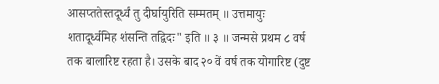आसप्ततेस्तदूर्ध्वं तु दीर्घायुरिति सम्मतम् ॥ उत्तमायुः शतादूर्ध्वमिह शंसन्ति तद्विदः" इति ॥ ३ ॥ जन्मसे प्रथम ८ वर्ष तक बालारिष्ट रहता है। उसके बाद २० वें वर्ष तक योगारिष्ट (दुष्ट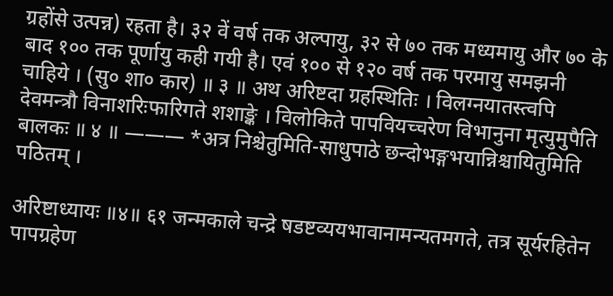ग्रहोंसे उत्पन्न) रहता है। ३२ वें वर्ष तक अल्पायु, ३२ से ७० तक मध्यमायु और ७० के बाद १०० तक पूर्णायु कही गयी है। एवं १०० से १२० वर्ष तक परमायु समझनी चाहिये । (सु० शा० कार) ॥ ३ ॥ अथ अरिष्टदा ग्रहस्थितिः । विलग्नयातस्त्वपि देवमन्त्रौ विनाशरिःफारिगते शशाङ्के । विलोकिते पापवियच्चरेण विभानुना मृत्युमुपैति बालकः ॥ ४ ॥ ——— *अत्र निश्चेतुमिति-साधुपाठे छन्दोभङ्गभयान्निश्चायितुमिति पठितम् ।

अरिष्टाध्यायः ॥४॥ ६१ जन्मकाले चन्द्रे षडष्टव्ययभावानामन्यतमगते, तत्र सूर्यरहितेन पापग्रहेण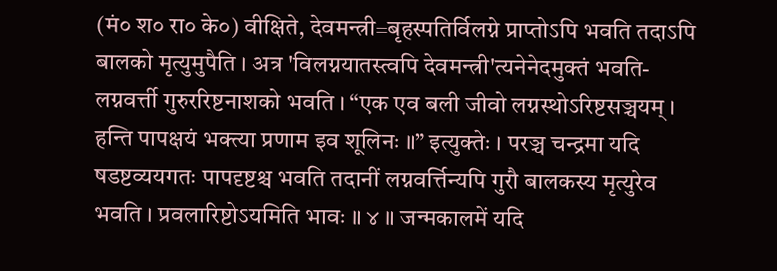(मं० श० रा० के०) वीक्षिते, देवमन्त्री=बृहस्पतिर्विलग्ने प्राप्तोऽपि भवति तदाऽपि बालको मृत्युमुपैति । अत्र 'विलग्नयातस्त्वपि देवमन्त्री'त्यनेनेदमुक्तं भवति-लग्नवर्त्ती गुरुररिष्टनाशको भवति । “एक एव बली जीवो लग्नस्थोऽरिष्टसञ्चयम् । हन्ति पापक्षयं भक्त्या प्रणाम इव शूलिनः ॥” इत्युक्तेः । परञ्च चन्द्रमा यदि षडष्टव्ययगतः पापदृष्टश्च भवति तदानीं लग्नवर्त्तिन्यपि गुरौ बालकस्य मृत्युरेव भवति । प्रवलारिष्टोऽयमिति भावः ॥ ४ ॥ जन्मकालमें यदि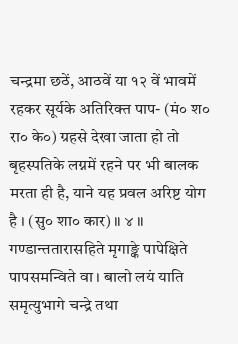चन्द्रमा छठें, आठवें या १२ वें भावमें रहकर सूर्यके अतिरिक्त पाप- (मं० श० रा० के०) ग्रहसे देखा जाता हो तो बृहस्पतिके लग्नमें रहने पर भी बालक मरता ही है, याने यह प्रवल अरिष्ट योग है । (सु० शा० कार) ॥ ४ ॥ गण्डान्ततारासहिते मृगाङ्के पापेक्षिते पापसमन्विते वा । बालो लयं याति समृत्युभागे चन्द्रे तथा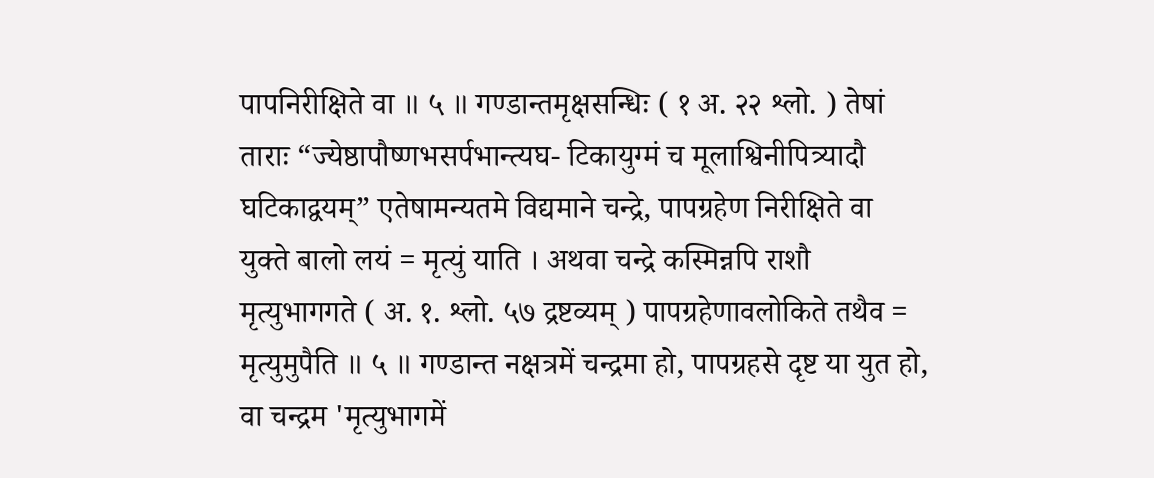पापनिरीक्षिते वा ॥ ५ ॥ गण्डान्तमृक्षसन्धिः ( १ अ. २२ श्लो. ) तेषां ताराः “ज्येष्ठापौष्णभसर्पभान्त्यघ- टिकायुग्मं च मूलाश्विनीपित्र्यादौ घटिकाद्वयम्” एतेषामन्यतमे विद्यमाने चन्द्रे, पापग्रहेण निरीक्षिते वा युक्ते बालो लयं = मृत्युं याति । अथवा चन्द्रे कस्मिन्नपि राशौ मृत्युभागगते ( अ. १. श्लो. ५७ द्रष्टव्यम् ) पापग्रहेणावलोकिते तथैव = मृत्युमुपैति ॥ ५ ॥ गण्डान्त नक्षत्रमें चन्द्रमा हो, पापग्रहसे दृष्ट या युत हो, वा चन्द्रम 'मृत्युभागमें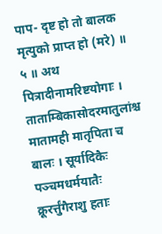पाप- दृष्ट हो तो बालक मृत्युको प्राप्त हो (मरे) ॥ ५ ॥ अथ पित्रादीनामरिष्टयोगाः । ताताम्बिकासोदरमातुलांश्च मातामही मातृपिता च बालः । सूर्यादिकैः पञ्चमधर्मयातैः क्रूरर्त्तुंगैराशु हताः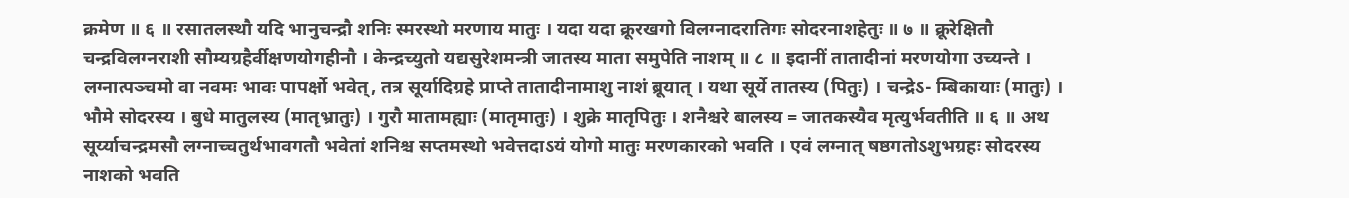क्रमेण ॥ ६ ॥ रसातलस्थौ यदि भानुचन्द्रौ शनिः स्मरस्थो मरणाय मातुः । यदा यदा क्रूरखगो विलग्नादरातिगः सोदरनाशहेतुः ॥ ७ ॥ क्रूरेक्षितौ चन्द्रविलग्नराशी सौम्यग्रहैर्वीक्षणयोगहीनौ । केन्द्रच्युतो यद्यसुरेशमन्त्री जातस्य माता समुपेति नाशम् ॥ ८ ॥ इदानीं तातादीनां मरणयोगा उच्यन्ते । लग्नात्पञ्चमो वा नवमः भावः पापर्क्षो भवेत्, तत्र सूर्यादिग्रहे प्राप्ते तातादीनामाशु नाशं ब्रूयात् । यथा सूर्ये तातस्य (पितुः) । चन्द्रेऽ- म्बिकायाः (मातुः) । भौमे सोदरस्य । बुधे मातुलस्य (मातृभ्रातुः) । गुरौ मातामह्याः (मातृमातुः) । शुक्रे मातृपितुः । शनैश्चरे बालस्य = जातकस्यैव मृत्युर्भवतीति ॥ ६ ॥ अथ सूर्य्याचन्द्रमसौ लग्नाच्चतुर्थभावगतौ भवेतां शनिश्च सप्तमस्थो भवेत्तदाऽयं योगो मातुः मरणकारको भवति । एवं लग्नात् षष्ठगतोऽशुभग्रहः सोदरस्य नाशको भवति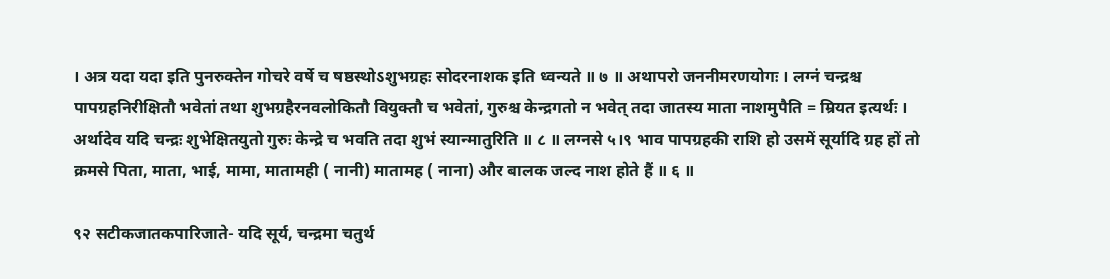। अत्र यदा यदा इति पुनरुक्तेन गोचरे वर्षे च षष्ठस्थोऽशुभग्रहः सोदरनाशक इति ध्वन्यते ॥ ७ ॥ अथापरो जननीमरणयोगः । लग्नं चन्द्रश्च पापग्रहनिरीक्षितौ भवेतां तथा शुभग्रहैरनवलोकितौ वियुक्तौ च भवेतां, गुरुश्च केन्द्रगतो न भवेत् तदा जातस्य माता नाशमुपैति = म्रियत इत्यर्थः । अर्थादेव यदि चन्द्रः शुभेक्षितयुतो गुरुः केन्द्रे च भवति तदा शुभं स्यान्मातुरिति ॥ ८ ॥ लग्नसे ५।९ भाव पापग्रहकी राशि हो उसमें सूर्यादि ग्रह हों तो क्रमसे पिता, माता, भाई, मामा, मातामही ( नानी) मातामह ( नाना) और बालक जल्द नाश होते हैं ॥ ६ ॥

९२ सटीकजातकपारिजाते- यदि सूर्य, चन्द्रमा चतुर्थ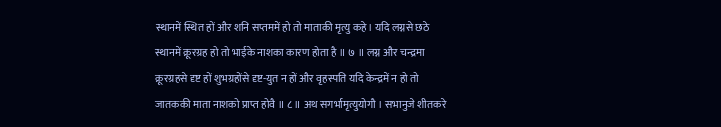स्थानमें स्थित हों और शनि सप्तममें हो तो माताकी मृत्यु कहे। यदि लग्नसे छठे स्थानमें क्रूरग्रह हो तो भाईके नाशका कारण होता है ॥ ७ ॥ लग्न और चन्द्रमा क्रूरग्रहसे दृष्ट हों शुभग्रहोंसे दृष्ट-युत न हों और वृहस्पति यदि केन्द्रमें न हो तो जातककी माता नाशको प्राप्त होवै ॥ ८ ॥ अथ सगर्भामृत्युयोगौ । सभानुजे शीतकरे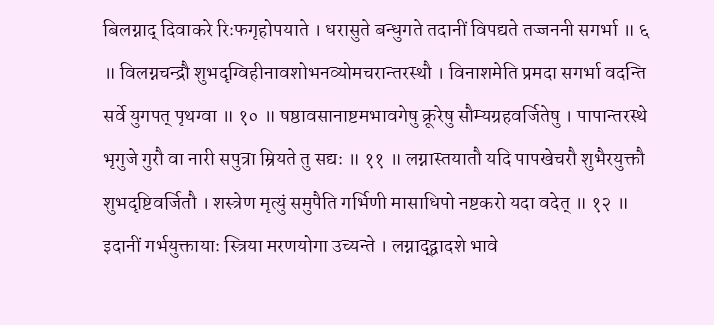बिलग्नाद् दिवाकरे रिःफगृहोपयाते । धरासुते बन्धुगते तदानीं विपद्यते तज्जननी सगर्भा ॥ ६ ॥ विलग्नचन्द्रौ शुभदृग्विहीनावशोभनव्योमचरान्तरस्थौ । विनाशमेति प्रमदा सगर्भा वदन्ति सर्वे युगपत् पृथग्वा ॥ १० ॥ षष्ठावसानाष्टमभावगेषु क्रूरेषु सौम्यग्रहवर्जितेषु । पापान्तरस्थे भृगुजे गुरौ वा नारी सपुत्रा म्रियते तु सद्यः ॥ ११ ॥ लग्नास्तयातौ यदि पापखेचरौ शुभैरयुक्तौ शुभदृष्टिवर्जितौ । शस्त्रेण मृत्युं समुपैति गर्भिणी मासाधिपो नष्टकरो यदा वदेत् ॥ १२ ॥ इदानीं गर्भयुक्तायाः स्त्रिया मरणयोगा उच्यन्ते । लग्नाद्द्वादशे भावे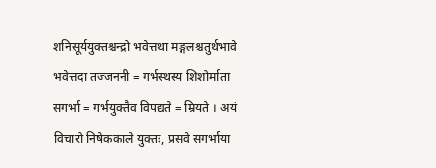शनिसूर्ययुक्तश्चन्द्रो भवेत्तथा मङ्गलश्चतुर्थभावे भवेत्तदा तज्जननी = गर्भस्थस्य शिशोर्माता सगर्भा = गर्भयुक्तैव विपद्यते = म्रियते । अयं विचारो निषेककाले युक्तः, प्रसवे सगर्भाया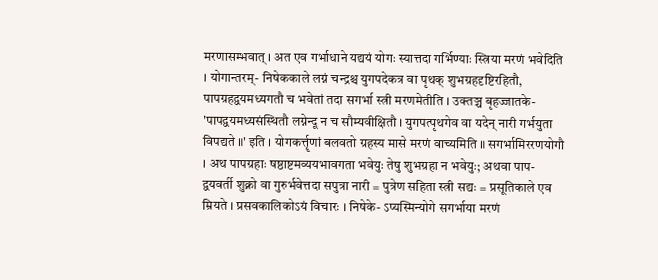मरणासम्भवात् । अत एव गर्भाधाने यद्ययं योगः स्यात्तदा गर्भिण्याः स्त्रिया मरणं भवेदिति । योगान्तरम्- निषेककाले लग्नं चन्द्रश्च युगपदेकत्र वा पृथक् शुभग्रहदृष्टिरहितौ, पापग्रहद्वयमध्यगतौ च भवेतां तदा सगर्भा स्त्री मरणमेतीति । उक्तञ्च बृहज्जातके- 'पापद्वयमध्यसंस्थितौ लग्नेन्दू न च सौम्यवीक्षितौ । युगपत्पृथगेव वा यदेन् नारी गर्भयुता विपद्यते ॥' इति । योगकर्त्तॄणां बलवतो ग्रहस्य मासे मरणं वाच्यमिति ॥ सगर्भामिररणयोगौ । अथ पापग्रहाः षष्ठाष्टमव्ययभावगता भवेयुः तेषु शुभग्रहा न भवेयुः; अथवा पाप- द्वयवर्ती शुक्नो वा गुरुर्भवेत्तदा सपुत्रा नारी = पुत्रेण सहिता स्त्री सद्यः = प्रसूतिकाले एव म्रियते । प्रसवकालिकोऽयं विचारः । निषेके- ऽप्यस्मिन्योगे सगर्भाया मरणं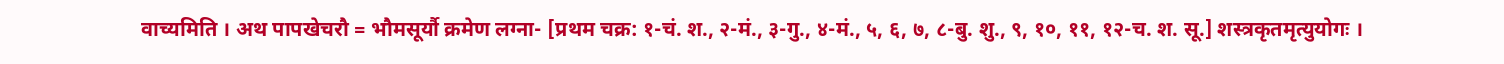वाच्यमिति । अथ पापखेचरौ = भौमसूर्यौ क्रमेण लग्ना- [प्रथम चक्र: १-चं. श., २-मं., ३-गु., ४-मं., ५, ६, ७, ८-बु. शु., ९, १०, ११, १२-च. श. सू.] शस्त्रकृतमृत्युयोगः ।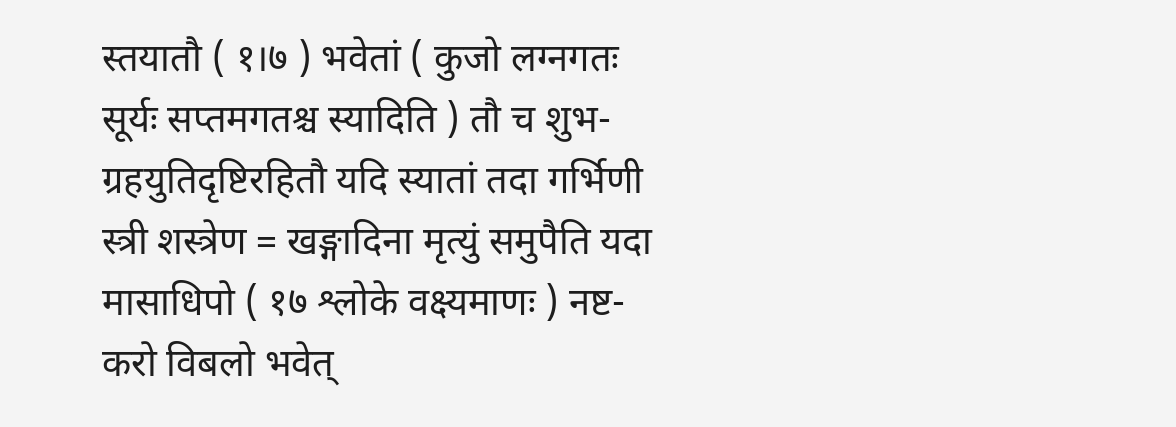स्तयातौ ( १।७ ) भवेतां ( कुजो लग्नगतः सूर्यः सप्तमगतश्च स्यादिति ) तौ च शुभ- ग्रहयुतिदृष्टिरहितौ यदि स्यातां तदा गर्भिणी स्त्री शस्त्रेण = खङ्गादिना मृत्युं समुपैति यदा मासाधिपो ( १७ श्लोके वक्ष्यमाणः ) नष्ट- करो विबलो भवेत्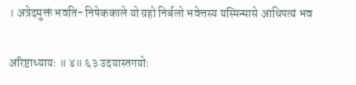। अत्रेदमुक्तं भवति- निषेककाले यो ग्रहो निर्बलो भवेत्तस्य यस्मिन्मासे आधिपत्यं भव

अरिष्टाध्यायः ॥ ४॥ ६३ उदयास्तगयोः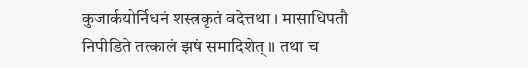कुजार्कयोर्निधनं शस्त्रकृतं वदेत्तथा । मासाधिपतौ निपीडिते तत्कालं झषं समादिशेत् ॥ तथा च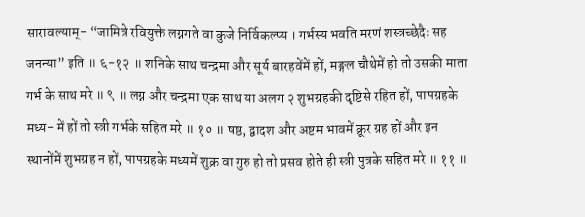सारावल्याम्- “जामित्रे रवियुक्ते लग्नगते वा कुजे निर्विकल्प्य । गर्भस्य भवति मरणं शस्त्रच्छेदैः सह जनन्या” इति ॥ ६-१२ ॥ शनिके साथ चन्द्रमा और सूर्य बारहवेंमें हों, मङ्गल चौथेमें हो तो उसकी माता गर्भ के साथ मरे ॥ ९ ॥ लग्न और चन्द्रमा एक साथ या अलग २ शुभग्रहकी दृष्टिसे रहित हों, पापग्रहके मध्य- में हों तो स्त्री गर्भके सहित मरे ॥ १० ॥ षष्ठ, द्वादश और अष्टम भावमें क्रूर ग्रह हों और इन स्थानोंमें शुभग्रह न हों, पापग्रहके मध्यमें शुक्र वा गुरु हो तो प्रसव होते ही स्त्री पुत्रके सहित मरे ॥ ११ ॥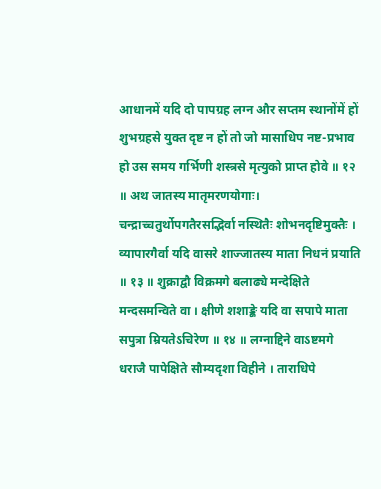आधानमें यदि दो पापग्रह लग्न और सप्तम स्थानोंमें हों शुभग्रहसे युक्त दृष्ट न हों तो जो मासाधिप नष्ट-प्रभाव हो उस समय गर्भिणी शस्त्रसे मृत्युको प्राप्त होवे ॥ १२ ॥ अथ जातस्य मातृमरणयोगाः। चन्द्राच्चतुर्थोपगतैरसद्भिर्वा नस्थितैः शोभनदृष्टिमुक्तैः । व्यापारगैर्वा यदि वासरे शाज्जातस्य माता निधनं प्रयाति ॥ १३ ॥ शुक्राद्वौ विक्रमगे बलाढ्ये मन्देक्षिते मन्दसमन्विते वा । क्षीणे शशाङ्के यदि वा सपापे माता सपुत्रा म्रियतेऽचिरेण ॥ १४ ॥ लग्नाद्दिने वाऽष्टमगे धराजै पापेक्षिते सौम्यदृशा विहीने । ताराधिपे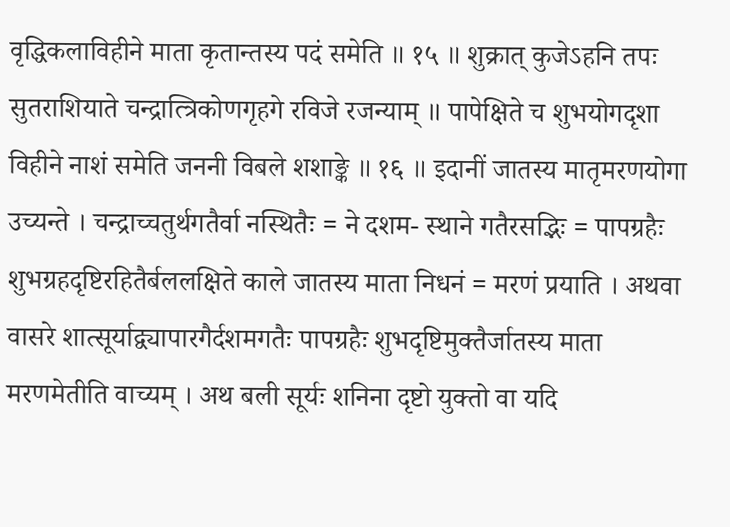वृद्धिकलाविहीने माता कृतान्तस्य पदं समेति ॥ १५ ॥ शुक्रात् कुजेऽहनि तपः सुतराशियाते चन्द्रात्त्रिकोणगृहगे रविजे रजन्याम् ॥ पापेक्षिते च शुभयोगदृशा विहीने नाशं समेति जननी विबले शशाङ्के ॥ १६ ॥ इदानीं जातस्य मातृमरणयोगा उच्यन्ते । चन्द्राच्चतुर्थगतैर्वा नस्थितैः = ने दशम- स्थाने गतैरसद्भिः = पापग्रहैः शुभग्रहदृष्टिरहितैर्बललक्षिते काले जातस्य माता निधनं = मरणं प्रयाति । अथवा वासरे शात्सूर्याद्व्यापारगैर्दशमगतैः पापग्रहैः शुभदृष्टिमुक्तैर्जातस्य माता मरणमेतीति वाच्यम् । अथ बली सूर्यः शनिना दृष्टो युक्तो वा यदि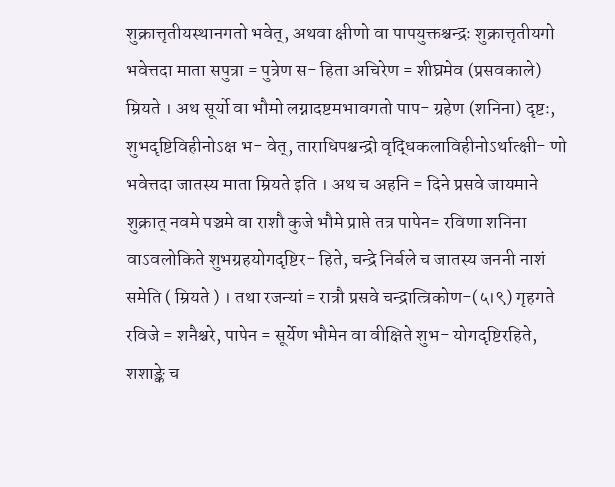शुक्रात्तृतीयस्थानगतो भवेत्, अथवा क्षीणो वा पापयुक्तश्चन्द्रः शुक्रात्तृतीयगो भवेत्तदा माता सपुत्रा = पुत्रेण स- हिता अचिरेण = शीघ्रमेव (प्रसवकाले) म्रियते । अथ सूर्यो वा भौमो लग्नादष्टमभावगतो पाप- ग्रहेण (शनिना) दृष्टः, शुभदृष्टिविहीनोऽक्ष भ- वेत्, ताराधिपश्चन्द्रो वृद्धिकलाविहीनोऽर्थात्क्षी- णो भवेत्तदा जातस्य माता म्रियते इति । अथ च अहनि = दिने प्रसवे जायमाने शुक्रात् नवमे पञ्चमे वा राशौ कुजे भौमे प्राप्ते तत्र पापेन= रविणा शनिना वाऽवलोकिते शुभग्रहयोगदृष्टिर- हिते, चन्द्रे निर्बले च जातस्य जननी नाशं समेति ( म्रियते ) । तथा रजन्यां = रात्रौ प्रसवे चन्द्रात्त्रिकोण-(५।९) गृहगते रविजे = शनैश्चरे, पापेन = सूर्येण भौमेन वा वीक्षिते शुभ- योगदृष्टिरहिते, शशाङ्के च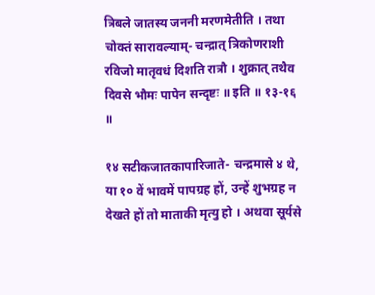त्रिबले जातस्य जननी मरणमेतीति । तथा चोक्तं सारावल्याम्- चन्द्रात् त्रिकोणराशी रविजो मातृवधं दिशति रात्रौ । शुक्रात् तथैव दिवसे भौमः पापेन सन्दृष्टः ॥ इति ॥ १३-१६ ॥

१४ सटीकजातकापारिजाते- चन्द्रमासे ४ थे, या १० वें भावमें पापग्रह हों, उन्हें शुभग्रह न देखते हों तो माताकी मृत्यु हो । अथवा सूर्यसे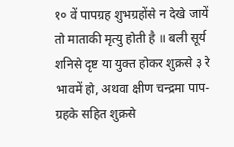१० वें पापग्रह शुभग्रहोंसे न देखे जायें तो माताकी मृत्यु होती है ॥ बली सूर्य शनिसे दृष्ट या युक्त होकर शुक्रसे ३ रे भावमें हो, अथवा क्षीण चन्द्रमा पाप- ग्रहके सहित शुक्रसे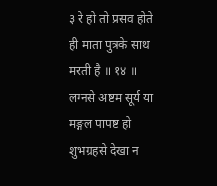३ रे हो तो प्रसव होते ही माता पुत्रके साथ मरती है ॥ १४ ॥ लग्नसे अष्टम सूर्य या मङ्गल पापष्ट हो शुभग्रहसे देखा न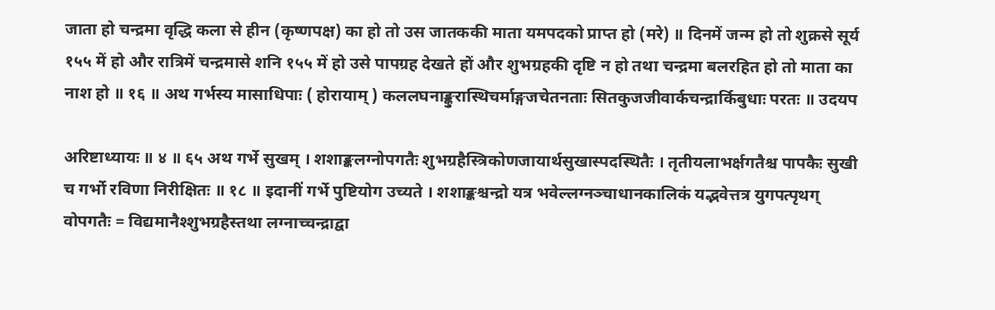जाता हो चन्द्रमा वृद्धि कला से हीन (कृष्णपक्ष) का हो तो उस जातककी माता यमपदको प्राप्त हो (मरे) ॥ दिनमें जन्म हो तो शुक्रसे सूर्य १५५ में हो और रात्रिमें चन्द्रमासे शनि १५५ में हो उसे पापग्रह देखते हों और शुभग्रहकी दृष्टि न हो तथा चन्द्रमा बलरहित हो तो माता का नाश हो ॥ १६ ॥ अथ गर्भस्य मासाधिपाः ( होरायाम् ) कललघनाङ्कुरास्थिचर्माङ्गजचेतनताः सितकुजजीवार्कचन्द्रार्किबुधाः परतः ॥ उदयप

अरिष्टाध्यायः ॥ ४ ॥ ६५ अथ गर्भे सुखम् । शशाङ्कलग्नोपगतैः शुभग्रहैस्त्रिकोणजायार्थसुखास्पदस्थितैः । तृतीयलाभर्क्षगतैश्च पापकैः सुखी च गर्भो रविणा निरीक्षितः ॥ १८ ॥ इदानीं गर्भे पुष्टियोग उच्यते । शशाङ्कश्चन्द्रो यत्र भवेल्लग्नञ्चाधानकालिकं यद्भवेत्तत्र युगपत्पृथग् वोपगतैः = विद्यमानैश्शुभग्रहैस्तथा लग्नाच्चन्द्राद्वा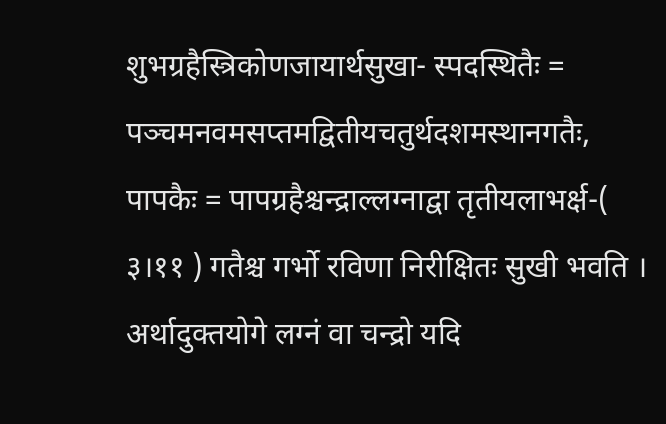शुभग्रहैस्त्रिकोणजायार्थसुखा- स्पदस्थितैः = पञ्चमनवमसप्तमद्वितीयचतुर्थदशमस्थानगतैः, पापकैः = पापग्रहैश्चन्द्राल्लग्नाद्वा तृतीयलाभर्क्ष-( ३।११ ) गतैश्च गर्भो रविणा निरीक्षितः सुखी भवति । अर्थादुक्तयोगे लग्नं वा चन्द्रो यदि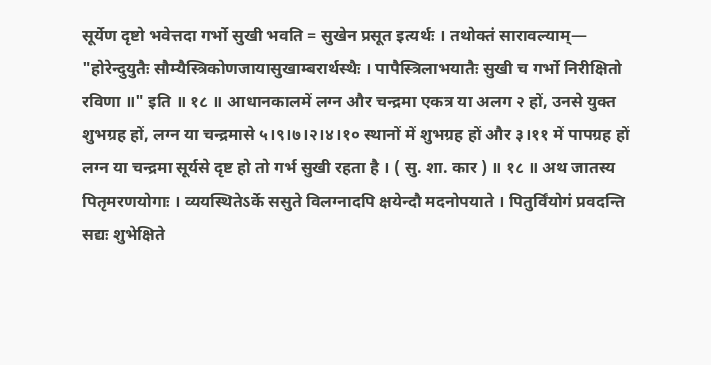सूर्येण दृष्टो भवेत्तदा गर्भो सुखी भवति = सुखेन प्रसूत इत्यर्थः । तथोक्तं सारावल्याम्— "होरेन्दुयुतैः सौम्यैस्त्रिकोणजायासुखाम्बरार्थस्थैः । पापैस्त्रिलाभयातैः सुखी च गर्भो निरीक्षितो रविणा ॥" इति ॥ १८ ॥ आधानकालमें लग्न और चन्द्रमा एकत्र या अलग २ हों, उनसे युक्त शुभग्रह हों, लग्न या चन्द्रमासे ५।९।७।२।४।१० स्थानों में शुभग्रह हों और ३।११ में पापग्रह हों लग्न या चन्द्रमा सूर्यसे दृष्ट हो तो गर्भ सुखी रहता है । ( सु. शा. कार ) ॥ १८ ॥ अथ जातस्य पितृमरणयोगाः । व्ययस्थितेऽर्के ससुते विलग्नादपि क्षयेन्दौ मदनोपयाते । पितुर्विंयोगं प्रवदन्ति सद्यः शुभेक्षिते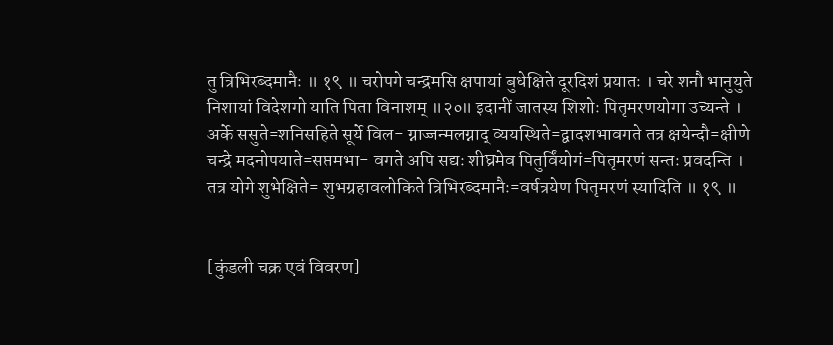तु त्रिभिरब्दमानैः ॥ १९ ॥ चरोपगे चन्द्रमसि क्षपायां बुधेक्षिते दूरदिशं प्रयातः । चरे शनौ भानुयुते निशायां विदेशगो याति पिता विनाशम् ॥२०॥ इदानीं जातस्य शिशोः पितृमरणयोगा उच्यन्ते । अर्के ससुते=शनिसहिते सूर्ये विल- ग्नाज्जन्मलग्नाद् व्ययस्थिते=द्वादशभावगते तत्र क्षयेन्दौ=क्षीणे चन्द्रे मदनोपयाते=सप्तमभा- वगते अपि सद्यः शीघ्रमेव पितुर्विंयोगं=पितृमरणं सन्तः प्रवदन्ति । तत्र योगे शुभेक्षिते= शुभग्रहावलोकिते त्रिभिरब्दमानैः=वर्षत्रयेण पितृमरणं स्यादिति ॥ १९ ॥


[कुंडली चक्र एवं विवरण]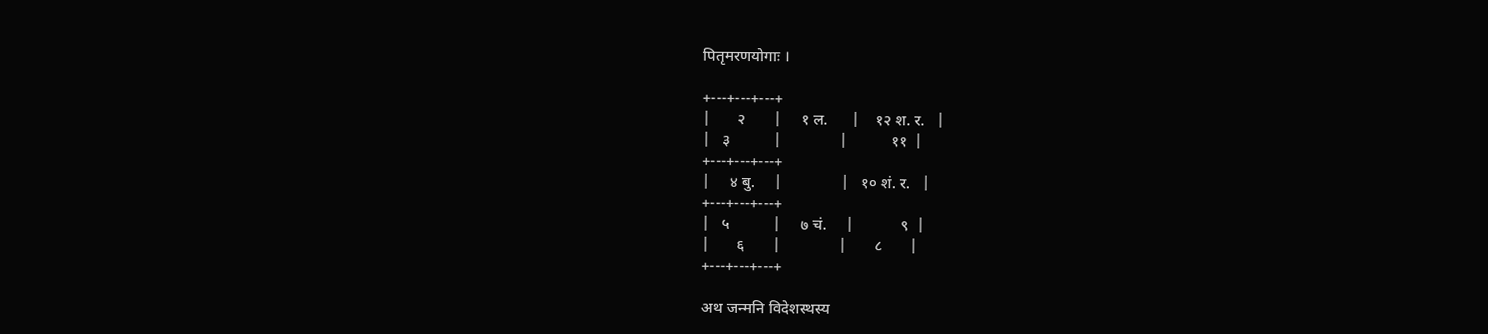पितृमरणयोगाः ।

+---+---+---+
|       २       |     १ ल.      |    १२ श. र.   |
|   ३           |               |           ११  |
+---+---+---+
|     ४ बु.     |               |   १० शं. र.   |
+---+---+---+
|   ५           |     ७ चं.     |            ९  |
|       ६       |               |       ८       |
+---+---+---+

अथ जन्मनि विदेशस्थस्य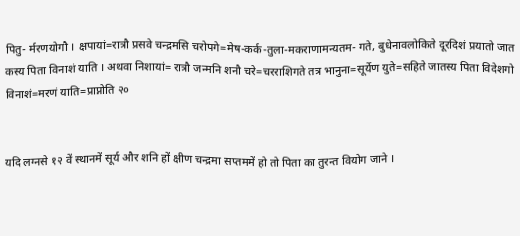पितु- र्मरणयोगौ । क्षपायां=रात्रौ प्रसवे चन्द्रमसि चरोपगे=मेष-कर्क-तुला-मकराणामन्यतम- गते, बुधेनावलोकिते दूरदिशं प्रयातो जात कस्य पिता विनाशं याति । अथवा निशायां= रात्रौ जन्मनि शनौ चरे=चरराशिगते तत्र भानुना=सूर्येण युते=सहिते जातस्य पिता विदेशगो विनाशं=मरणं याति=प्राप्नोति २०


यदि लग्नसे १२ वें स्थानमें सूर्य और शनि हों क्षीण चन्द्रमा सप्तममें हो तो पिता का तुरन्त वियोग जाने ।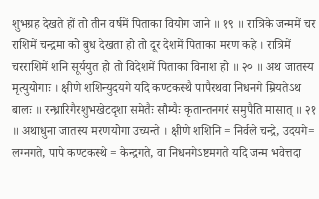शुभग्रह देखते हों तो तीन वर्षमें पिताका वियोग जाने ॥ १९ ॥ रात्रिके जन्ममें चर राशिमें चन्द्रमा को बुध देखता हो तो दूर देशमें पिताका मरण कहे । रात्रिमें चरराशिमें शनि सूर्ययुत हो तो विदेशमें पिताका विनाश हो ॥ २० ॥ अथ जातस्य मृत्युयोगाः । क्षीणे शशिन्युदयगे यदि कण्टकस्थै पापैरथवा निधनगे म्रियतेऽथ बालः ॥ रन्ध्रारिगैरशुभखेटदृशा समेतैः सौम्यैः कृतान्तनगरं समुपैति मासात् ॥ २१ ॥ अथाधुना जातस्य मरणयोगा उच्यन्ते । क्षीणे शशिनि = निर्वले चन्द्रे, उदयगे= लग्नगते, पापे कण्टकस्थे = केन्द्रगते, वा निधनगेऽष्टमगते यदि जन्म भवेत्तदा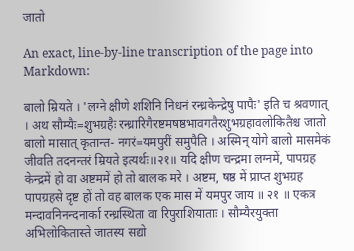जातो

An exact, line-by-line transcription of the page into Markdown:

बालो म्रियते । 'लग्ने क्षीणे शशिनि निधनं रन्ध्रकेन्द्रेषु पापैः' इति च श्रवणात् । अथ सौम्यैः=शुभग्रहैः रन्ध्रारिगैरष्टमषष्ठभावगतैरशुभग्रहावलोकितैश्च जातो बालो मासात् कृतान्त- नगरं=यमपुरीं समुपैति । अस्मिन् योगे बालो मासमेकं जीवति तदनन्तरं म्रियते इत्यर्थः॥२१॥ यदि क्षीण चन्द्रमा लग्नमें, पापग्रह केन्द्रमें हो वा अष्टममें हो तो बालक मरे । अष्टम, षष्ठ में प्राप्त शुभग्रह पापग्रहसे दृष्ट हों तो वह बालक एक मास में यमपुर जाय ॥ २१ ॥ एकत्र मन्दावनिनन्दनार्का रन्ध्रस्थिता वा रिपुराशियाताः । सौम्यैरयुक्ता अभिलोकितास्ते जातस्य सद्यो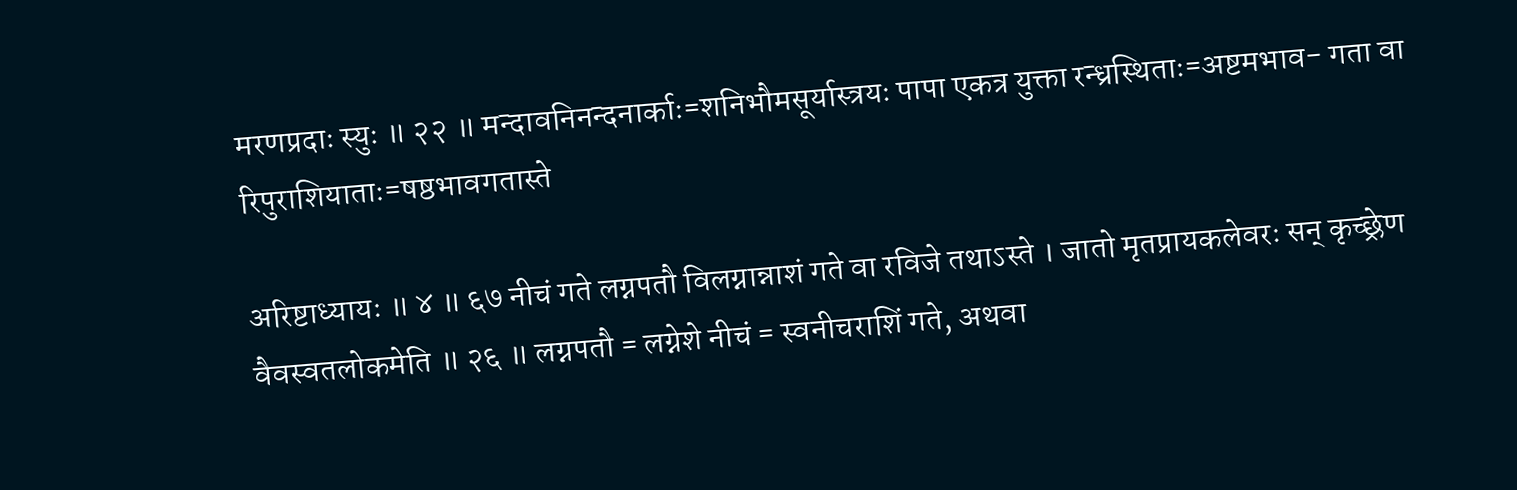मरणप्रदाः स्युः ॥ २२ ॥ मन्दावनिनन्दनार्काः=शनिभौमसूर्यास्त्रयः पापा एकत्र युक्ता रन्ध्रस्थिताः=अष्टमभाव- गता वा रिपुराशियाताः=षष्ठभावगतास्ते

अरिष्टाध्यायः ॥ ४ ॥ ६७ नीचं गते लग्नपतौ विलग्नान्नाशं गते वा रविजे तथाऽस्ते । जातो मृतप्रायकलेवरः सन् कृच्छ्रेण वैवस्वतलोकमेति ॥ २६ ॥ लग्नपतौ = लग्नेशे नीचं = स्वनीचराशिं गते, अथवा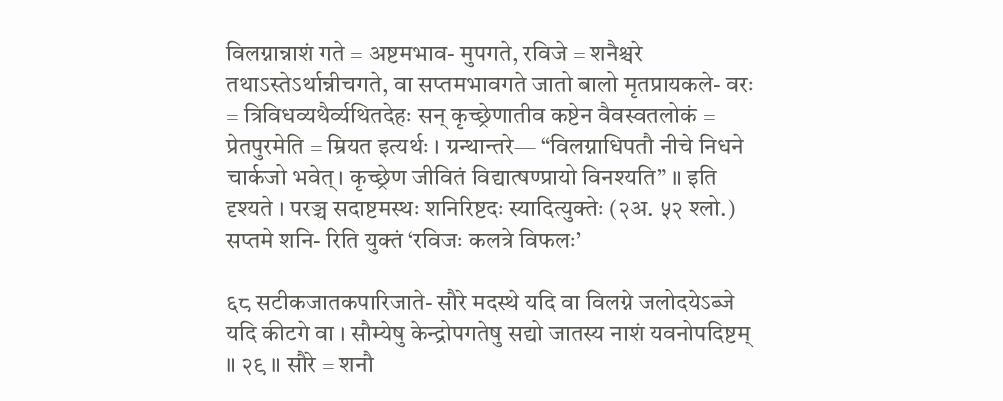विलग्नान्नाशं गते = अष्टमभाव- मुपगते, रविजे = शनैश्चरे तथाऽस्तेऽर्थान्नीचगते, वा सप्तमभावगते जातो बालो मृतप्रायकले- वरः = त्रिविधव्यथैर्व्यथितदेहः सन् कृच्छ्रेणातीव कष्टेन वैवस्वतलोकं = प्रेतपुरमेति = म्रियत इत्यर्थः । ग्रन्थान्तरे— “विलग्नाधिपतौ नीचे निधने चार्कजो भवेत्। कृच्छ्रेण जीवितं विद्यात्षण्प्रायो विनश्यति” ॥ इति दृश्यते । परञ्च सदाष्टमस्थः शनिरिष्टदः स्यादित्युक्तेः (२अ. ५२ श्लो.) सप्तमे शनि- रिति युक्तं ‘रविजः कलत्रे विफलः’

६८ सटीकजातकपारिजाते- सौरे मदस्थे यदि वा विलग्ने जलोदयेऽब्जे यदि कीटगे वा । सौम्येषु केन्द्रोपगतेषु सद्यो जातस्य नाशं यवनोपदिष्टम् ॥ २९ ॥ सौरे = शनौ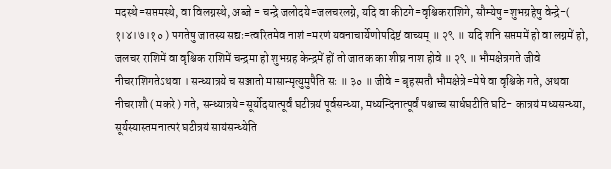मदस्थे=सप्तमस्थे, वा विलग्नस्थे, अब्जे = चन्द्रे जलोदये=जलचरलग्ने, यदि वा कीटगे=वृश्चिकराशिगे, सौम्येषु=शुभग्रहेषु वेन्द्रे-( १।४।७।१० ) पगतेषु जातस्य सद्यः=त्वरितमेव नाशं=मरणं यवनाचार्येणोपदिष्टं वाच्यम् ॥ २९ ॥ यदि शनि सप्तममें हो वा लग्नमें हो, जलचर राशिमें वा वृश्चिक राशिमें चन्द्रमा हो शुभग्रह केन्द्रमें हों तो जातक का शीघ्र नाश होवे ॥ २९ ॥ भौमक्षेत्रगते जीवे नीचराशिगतेऽथवा । सन्ध्यात्रये च सञ्जातो मासान्मृत्युमुपैति सः ॥ ३० ॥ जीवे = बृहस्पतौ भौमक्षेत्रे=मेषे वा वृश्चिके गते, अथवा नीचराशौ ( मकरे ) गते, सन्ध्यात्रये=सूर्योदयात्पूर्वं घटीत्रयं पूर्वसन्ध्या, मध्यन्दिनात्पूर्वं पश्चाच्च सार्धघटीति घटि- कात्रयं मध्यसन्ध्या, सूर्यस्यास्तमनात्परं घटीत्रयं सायंसन्ध्येति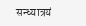सन्ध्यात्रयं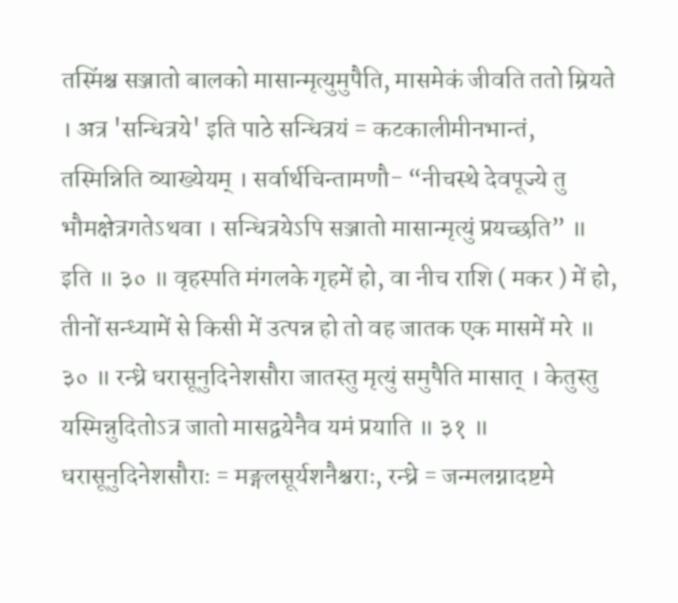तस्मिंश्च सञ्जातो बालको मासान्मृत्युमुपैति, मासमेकं जीवति ततो म्रियते । अत्र 'सन्धित्रये' इति पाठे सन्धित्रयं = कटकालीमीनभान्तं, तस्मिन्निति व्याख्येयम् । सर्वार्थचिन्तामणौ- “नीचस्थे देवपूज्ये तु भौमक्षेत्रगतेऽथवा । सन्धित्रयेऽपि सञ्जातो मासान्मृत्युं प्रयच्छति” ॥ इति ॥ ३० ॥ वृहस्पति मंगलके गृहमें हो, वा नीच राशि ( मकर ) में हो, तीनों सन्ध्यामें से किसी में उत्पन्न हो तो वह जातक एक मासमें मरे ॥ ३० ॥ रन्ध्रे धरासूनुदिनेशसौरा जातस्तु मृत्युं समुपैति मासात् । केतुस्तु यस्मिन्नुदितोऽत्र जातो मासद्वयेनैव यमं प्रयाति ॥ ३१ ॥ धरासूनुदिनेशसौराः = मङ्गलसूर्यशनैश्चराः, रन्ध्रे = जन्मलग्नादष्टमे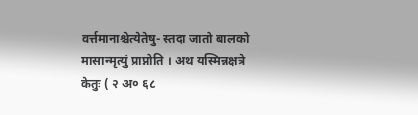वर्त्तमानाश्चेत्येतेषु- स्तदा जातो बालको मासान्मृत्युं प्राप्नोति । अथ यस्मिन्नक्षत्रे केतुः ( २ अ० ६८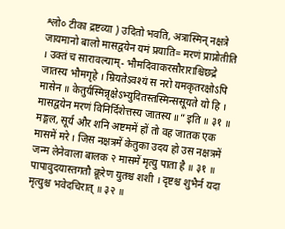श्लो० टीका द्रष्टव्या ) उदितो भवति, अत्रास्मिन् नक्षत्रे जायमानो बालो मासद्वयेन यमं प्रयाति= मरणं प्राप्नोतीति । उक्तं च सारावल्याम्- भौमदिवाकरसौराराश्चिछद्रे जातस्य भौमगृहे । म्रियतेऽवश्यं स नरो यमकृतरक्षोऽपि मासेन ॥ केतुर्यस्मिन्नृक्षेऽभ्युदितस्तस्मिन्ससूयते यो हि । मासद्वयेन मरणं विनिर्दिशेत्तस्य जातस्य ॥” इति ॥ ३१ ॥ मङ्गल, सूर्य और शनि अष्टममें हों तो वह जातक एक मासमें मरे । जिस नक्षत्रमें केतुका उदय हो उस नक्षत्रमें जन्म लेनेवाला बालक २ मासमें मृत्यु पाता है ॥ ३१ ॥ पापावुदयास्तगतौ क्रूरेण युतश्च शशी । दृष्टश्च शुभैर्न यदा मृत्युश्च भवेदचिरात् ॥ ३२ ॥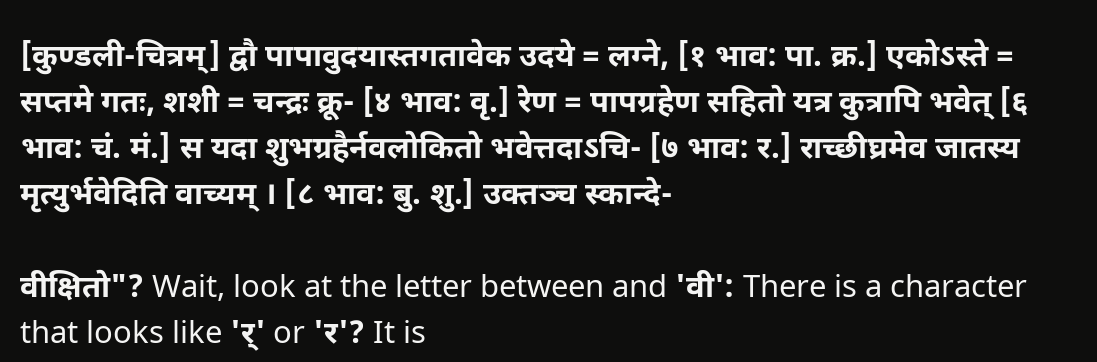[कुण्डली-चित्रम्] द्वौ पापावुदयास्तगतावेक उदये = लग्ने, [१ भाव: पा. क्र.] एकोऽस्ते = सप्तमे गतः, शशी = चन्द्रः क्रू- [४ भाव: वृ.] रेण = पापग्रहेण सहितो यत्र कुत्रापि भवेत् [६ भाव: चं. मं.] स यदा शुभग्रहैर्नवलोकितो भवेत्तदाऽचि- [७ भाव: र.] राच्छीघ्रमेव जातस्य मृत्युर्भवेदिति वाच्यम् । [८ भाव: बु. शु.] उक्तञ्च स्कान्दे-

वीक्षितो"? Wait, look at the letter between and 'वी': There is a character that looks like 'र्' or 'र'? It is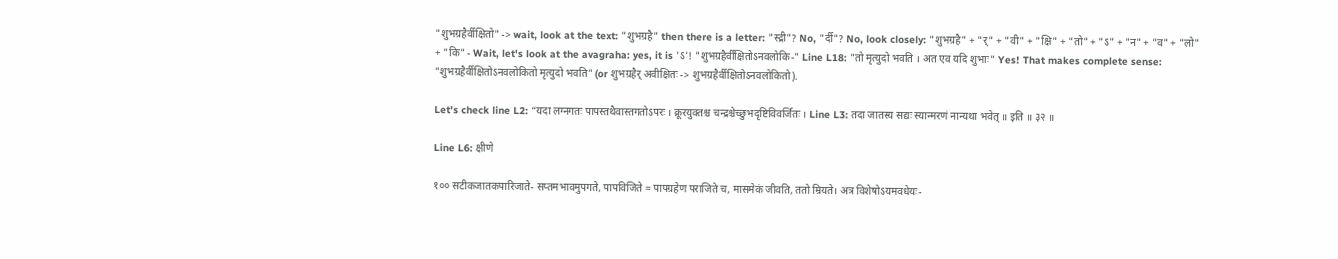"शुभग्रहैर्वीक्षितो" -> wait, look at the text: "शुभग्रहै" then there is a letter: "स्द्री"? No, "र्दी"? No, look closely: "शुभग्रहै" + "र्" + "वी" + "क्षि" + "तो" + "ऽ" + "न" + "व" + "लो" + "कि" - Wait, let's look at the avagraha: yes, it is 'ऽ'! "शुभग्रहैर्वीक्षितोऽनवलोकि-" Line L18: "तो मृत्युदो भवति । अत एव यदि शुभाः" Yes! That makes complete sense: "शुभग्रहैर्वीक्षितोऽनवलोकितो मृत्युदो भवति" (or शुभग्रहैर् अवीक्षितः -> शुभग्रहैर्वीक्षितोऽनवलोकितो).

Let's check line L2: “यदा लग्नगतः पापस्तथैवास्तगतोऽपरः । क्रूरयुक्तश्च चन्द्रश्चेच्छुभदृष्टिविवर्जितः । Line L3: तदा जातस्य सद्यः स्यान्मरणं नान्यथा भवेत् ॥ इति ॥ ३२ ॥

Line L6: क्षीणे

१०० सटीकजातकपारिजाते- सप्तमभावमुपगते, पापविजिते = पापग्रहेण पराजिते च, मासमेकं जीवति, ततो म्रियते। अत्र विशेषोऽयमवधेयः-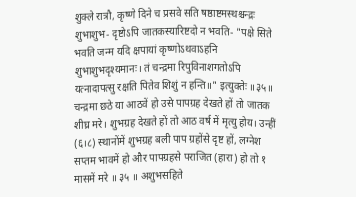शुक्ले रात्रौ, कृष्णे दिने च प्रसवे सति षष्ठाष्टमस्थश्चन्द्रः शुभाशुभ- दृष्टोऽपि जातकस्यारिष्टदो न भवति- "पक्षे सिते भवति जन्म यदि क्षपायां कृष्णोऽथवाऽहनि शुभाशुभदृश्यमानः। तं चन्द्रमा रिपुविनाशगतोऽपि यत्नादापत्सु रक्षति पितेव शिशुं न हन्ति॥" इत्युक्तेः ॥३५॥ चन्द्रमा छठे या आठवें हो उसे पापग्रह देखते हों तो जातक शीघ्र मरे। शुभग्रह देखते हों तो आठ वर्ष में मृत्यु होय। उन्हीं (६।८) स्थानोंमें शुभग्रह बली पाप ग्रहोंसे दृष्ट हों, लग्नेश सप्तम भावमें हो और पापग्रहसे पराजित (हारा) हो तो १ मासमें मरे ॥ ३५ ॥ अशुभसहिते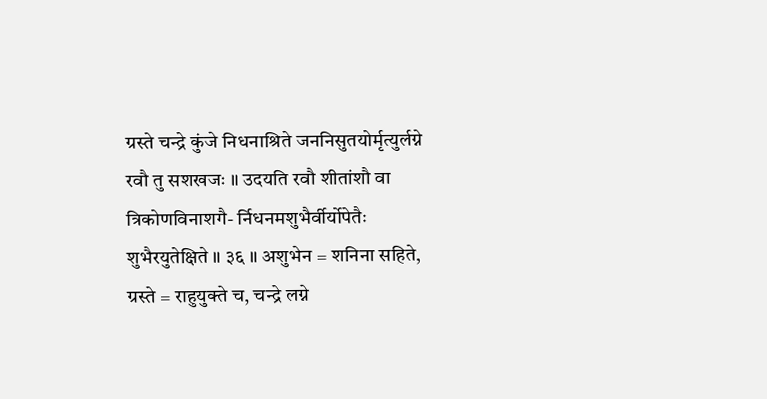ग्रस्ते चन्द्रे कुंजे निधनाश्रिते जननिसुतयोर्मृत्युर्लग्ने रवौ तु सशखजः ॥ उदयति रवौ शीतांशौ वा त्रिकोणविनाशगै- र्निधनमशुभैर्वीर्योपेतैः शुभैरयुतेक्षिते ॥ ३६ ॥ अशुभेन = शनिना सहिते, ग्रस्ते = राहुयुक्ते च, चन्द्रे लग्ने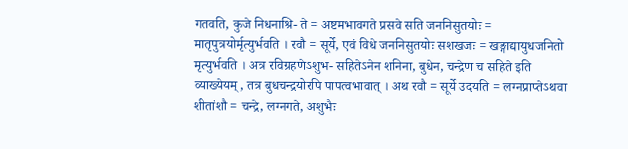गतवति, कुजे निधनाश्रि- ते = अष्टमभावगते प्रसवे सति जननिसुतयोः = मातृपुत्रयोर्मृत्युर्भवति । रवौ = सूर्ये, एवं विधे जननिसुतयोः सशखजः = खङ्गाद्यायुधजनितो मृत्युर्भवति । अत्र रविग्रहणेऽशुभ- सहितेऽनेन शनिना, बुधेन, चन्द्रेण च सहिते इति व्याख्येयम्, तत्र बुधचन्द्रयोरपि पापत्वभावात् । अथ रवौ = सूर्ये उदयति = लग्नप्राप्तेऽथवा शीतांशौ = चन्द्रे, लग्नगते, अशुभैः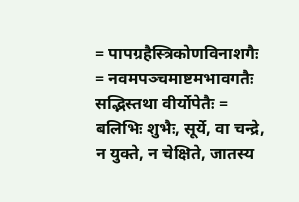= पापग्रहैस्त्रिकोणविनाशगैः = नवमपञ्चमाष्टमभावगतैः सद्भिस्तथा वीर्योपेतैः = बलिभिः शुभैः, सूर्ये, वा चन्द्रे, न युक्ते, न चेक्षिते, जातस्य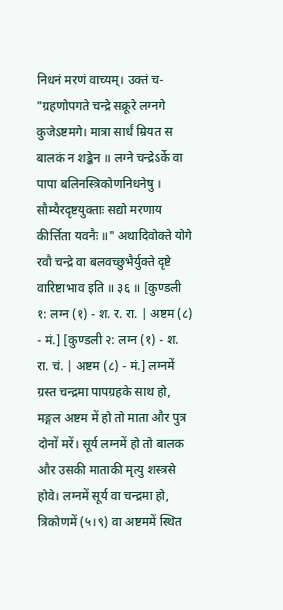निधनं मरणं वाच्यम्। उक्तं च- "ग्रहणोपगते चन्द्रे सक्रूरे लग्नगे कुजेऽष्टमगे। मात्रा सार्धं म्रियत स बालकं न शङ्केन ॥ लग्ने चन्द्रेऽर्के वा पापा बलिनस्त्रिकोणनिधनेषु । सौम्यैरदृष्टयुक्ताः सद्यो मरणाय कीर्त्तिता यवनैः ॥" अथादिवोक्ते योगे रवौ चन्द्रे वा बलवच्छुभैर्युक्ते दृष्टे वारिष्टाभाव इति ॥ ३६ ॥ [कुण्डली १: लग्न (१) - श. र. रा. | अष्टम (८) - मं.] [कुण्डली २: लग्न (१) - श. रा. चं. | अष्टम (८) - मं.] लग्नमें ग्रस्त चन्द्रमा पापग्रहके साथ हो, मङ्गल अष्टम में हो तो माता और पुत्र दोनों मरें। सूर्य लग्नमें हो तो बालक और उसकी माताकी मृत्यु शस्त्रसे होवे। लग्नमें सूर्य वा चन्द्रमा हो, त्रिकोणमें (५।९) वा अष्टममें स्थित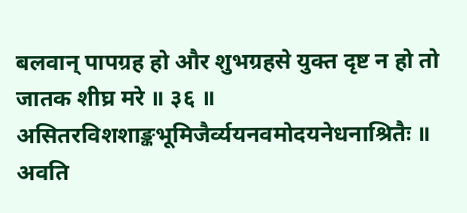बलवान् पापग्रह हो और शुभग्रहसे युक्त दृष्ट न हो तो जातक शीघ्र मरे ॥ ३६ ॥ असितरविशशाङ्कभूमिजैर्व्ययनवमोदयनेधनाश्रितैः ॥ अवति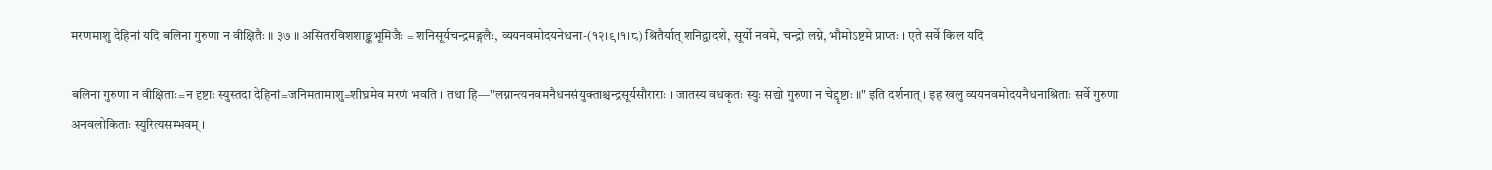मरणमाशु देहिनां यदि बलिना गुरुणा न वीक्षितैः ॥ ३७ ॥ असितरविशशाङ्कभूमिजैः = शनिसूर्यचन्द्रमङ्गलैः, व्ययनवमोदयनेधना-(१२।९।१।८) श्रितैर्यात् शनिद्वादशे, सूर्यो नवमे, चन्द्रो लग्ने, भौमोऽष्टमे प्राप्तः । एते सर्वे किल यदि

बलिना गुरुणा न वीक्षिताः=न दृष्टाः स्युस्तदा देहिनां=जनिमतामाशु=शीघ्रमेव मरणं भवति । तथा हि—"लग्नान्त्यनवमनैधनसंयुक्ताश्चन्द्रसूर्यसौराराः । जातस्य वधकृतः स्युः सद्यो गुरुणा न चेद्दृष्टाः ॥" इति दर्शनात् । इह खलु व्ययनवमोदयनैधनाश्रिताः सर्वे गुरुणा अनवलोकिताः स्युरित्यसम्भवम् ।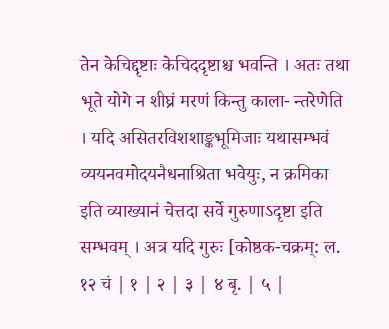तेन केचिद्दृष्टाः केचिददृष्टाश्च भवन्ति । अतः तथा भूते योगे न शीघ्रं मरणं किन्तु काला- न्तरेणेति । यदि असितरविशशाङ्कभूमिजाः यथासम्भवं व्ययनवमोदयनैधनाश्रिता भवेयुः, न क्रमिका इति व्याख्यानं चेत्तदा सर्वे गुरुणाऽदृष्टा इति सम्भवम् । अत्र यदि गुरुः [कोष्ठक-चक्रम्: ल. १२ चं | १ | २ | ३ | ४ बृ. | ५ |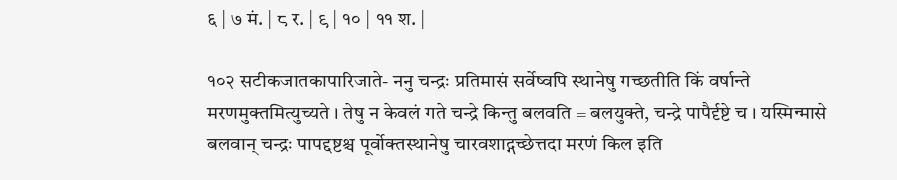६ | ७ मं. | ८ र. | ९ | १० | ११ श. |

१०२ सटीकजातकापारिजाते- ननु चन्द्रः प्रतिमासं सर्वेष्वपि स्थानेषु गच्छतीति किं वर्षान्ते मरणमुक्तमित्युच्यते । तेषु न केवलं गते चन्द्रे किन्तु बलवति = बलयुक्ते, चन्द्रे पापैर्दृष्टे च । यस्मिन्मासे बलवान् चन्द्रः पापद्दष्टश्च पूर्वोक्तस्थानेषु चारवशाद्गच्छेत्तदा मरणं किल इति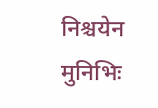निश्चयेन मुनिभिः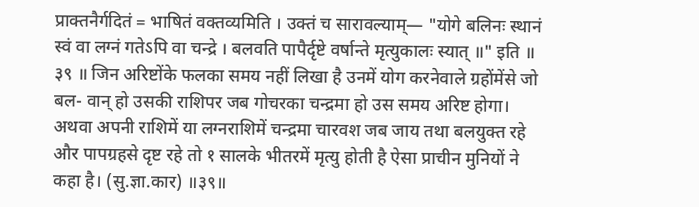प्राक्तनैर्गदितं = भाषितं वक्तव्यमिति । उक्तं च सारावल्याम्— "योगे बलिनः स्थानं स्वं वा लग्नं गतेऽपि वा चन्द्रे । बलवति पापैर्दृष्टे वर्षान्ते मृत्युकालः स्यात् ॥" इति ॥ ३९ ॥ जिन अरिष्टोंके फलका समय नहीं लिखा है उनमें योग करनेवाले ग्रहोंमेंसे जो बल- वान् हो उसकी राशिपर जब गोचरका चन्द्रमा हो उस समय अरिष्ट होगा। अथवा अपनी राशिमें या लग्नराशिमें चन्द्रमा चारवश जब जाय तथा बलयुक्त रहे और पापग्रहसे दृष्ट रहे तो १ सालके भीतरमें मृत्यु होती है ऐसा प्राचीन मुनियों ने कहा है। (सु.ज्ञा.कार) ॥३९॥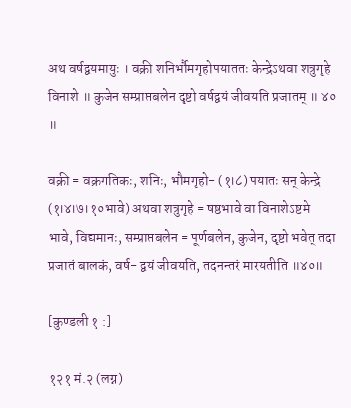अथ वर्षद्वयमायुः । वक्री शनिर्भौमगृहोपयाततः केन्द्रेऽथवा शत्रुगृहे विनाशे ॥ कुजेन सम्प्राप्तबलेन दृष्टो वर्षद्वयं जीवयति प्रजातम् ॥ ४० ॥

वक्री = वक्रगतिकः, शनिः, भौमगृहो- (१।८) पयातः सन् केन्द्रे (१।४।७।१०भावे) अथवा शत्रुगृहे = षष्ठभावे वा विनाशेऽष्टमे भावे, विद्यमानः, सम्प्राप्तबलेन = पूर्णबलेन, कुजेन, दृष्टो भवेत् तदा प्रजातं बालकं, वर्ष- द्वयं जीवयति, तदनन्तरं मारयतीति ॥४०॥

[कुण्डली १ :]

१२१ मं.२ (लग्न)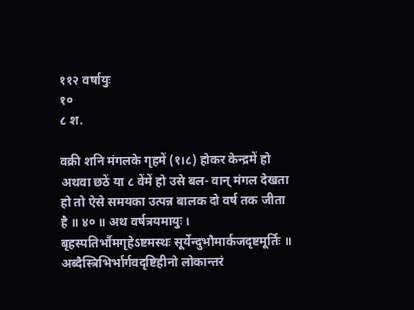११२ वर्षायुः
१०
८ श.

वक्री शनि मंगलके गृहमें (१।८) होकर केन्द्रमें हो अथवा छठें या ८ वेंमें हो उसे बल- वान् मंगल देखता हो तो ऐसे समयका उत्पन्न बालक दो वर्ष तक जीता है ॥ ४० ॥ अथ वर्षत्रयमायुः । बृहस्पतिर्भौमगृहेऽष्टमस्थः सूर्येन्दुभौमार्कजदृष्टमूर्तिः ॥ अब्दैस्त्रिभिर्भार्गवदृष्टिहीनो लोकान्तरं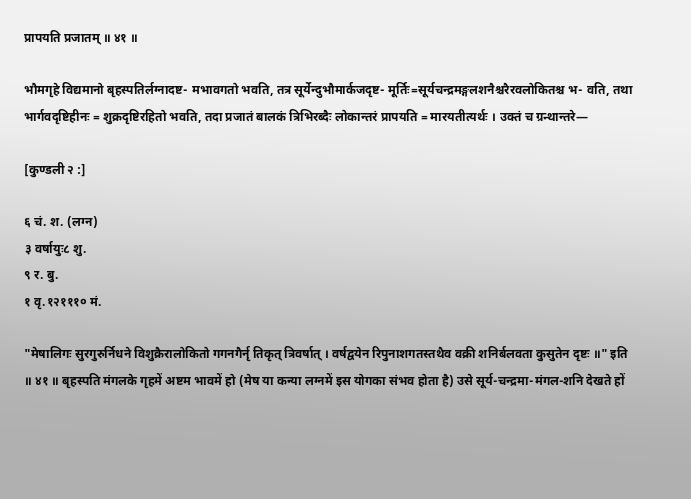प्रापयति प्रजातम् ॥ ४१ ॥

भौमगृहे विद्यमानो बृहस्पतिर्लग्नादष्ट- मभावगतो भवति, तत्र सूर्येन्दुभौमार्कजदृष्ट- मूर्तिः=सूर्यचन्द्रमङ्गलशनैश्चरैरवलोकितश्च भ- वति, तथा भार्गवदृष्टिहीनः = शुक्रदृष्टिरहितो भवति, तदा प्रजातं बालकं त्रिभिरब्दैः लोकान्तरं प्रापयति = मारयतीत्यर्थः । उक्तं च ग्रन्थान्तरे—

[कुण्डली २ :]

६ चं. श. (लग्न)
३ वर्षायुः८ शु.
९ र. बु.
१ वृ.१२१११० मं.

"मेषालिगः सुरगुरुर्निधने विशुक्रैरालोकितो गगनगैर्नृ तिकृत् त्रिवर्षात् । वर्षद्वयेन रिपुनाशगतस्तथैव वक्री शनिर्बलवता कुसुतेन दृष्टः ॥" इति ॥ ४१ ॥ बृहस्पति मंगलके गृहमें अष्टम भावमें हो (मेष या कन्या लग्नमें इस योगका संभव होता है) उसे सूर्य-चन्द्रमा-मंगल-शनि देखते हों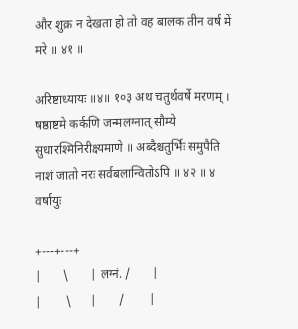और शुक्र न देखता हो तो वह बालक तीन वर्ष में मरे ॥ ४१ ॥

अरिष्टाध्यायः ॥४॥ १०३ अथ चतुर्थवर्षे मरणम् । षष्ठाष्टमे कर्कणि जन्मलग्नात् सौम्ये सुधारश्मिनिरीक्ष्यमाणे ॥ अब्दैश्चतुर्भिः समुपैति नाशं जातो नरः सर्वबलान्वितोऽपि ॥ ४२ ॥ ४ वर्षायुः

+---+---+
|       \       | लग्नं. /       |
|        \      |       /        |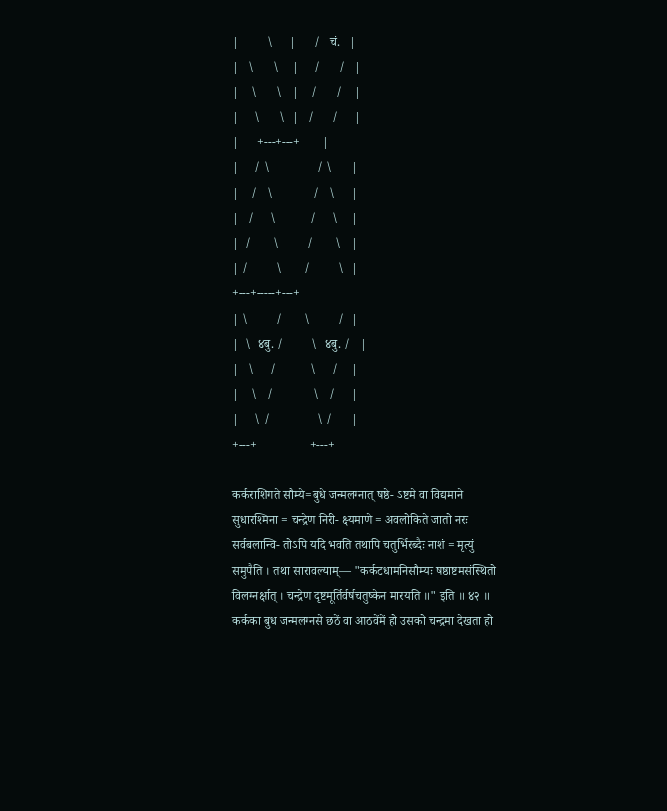|         \     |      /   चं.   |
|   \      \    |     /      /   |
|    \      \   |    /      /    |
|     \      \  |   /      /     |
|      +---+---+       |
|     / \               / \      |
|    /   \             /   \     |
|   /     \           /     \    |
|  /       \         /       \   |
| /         \       /         \  |
+---+-----+---+
| \         /       \         /  |
|  \  ४बु. /         \  ४बु. /   |
|   \     /           \     /    |
|    \   /             \   /     |
|     \ /               \ /      |
+---+                 +---+

कर्कराशिगते सौम्ये=बुधे जन्मलग्नात् षष्ठे- ऽष्टमे वा विद्यमाने सुधारश्मिना = चन्द्रेण निरी- क्ष्यमाणे = अवलोकिते जातो नरः सर्वबलान्वि- तोऽपि यदि भवति तथापि चतुर्भिरब्दैः नाशं = मृत्युं समुपैति । तथा सारावल्याम्— "कर्कटधामनिसौम्यः षष्ठाष्टमसंस्थितो विलग्नर्क्षात् । चन्द्रेण दृष्टमूर्तिर्वर्षचतुष्केन मारयति ॥" इति ॥ ४२ ॥ कर्कका बुध जन्मलग्नसे छठें वा आठवेंमें हो उसको चन्द्रमा देखता हो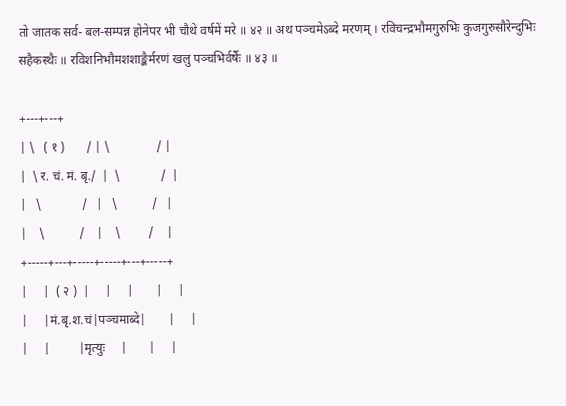तो जातक सर्व- बल-सम्पन्न होनेपर भी चौथे वर्षमें मरे ॥ ४२ ॥ अथ पञ्चमेऽब्दे मरणम् । रविचन्द्रभौमगुरुभिः कुजगुरुसौरेन्दुभिः सहैकस्थैः ॥ रविशनिभौमशशाङ्कैर्मरणं खलु पञ्चभिर्वर्षैः ॥ ४३ ॥

+---+---+
| \   ( १ )       / | \               / |
|  \ र. चं. मं. बृ./  |  \             /  |
|   \             /   |   \           /   |
|    \           /    |    \         /    |
+-----+---+-----+-----+---+-----+
|     |  ( २ )  |     |     |       |     |
|     |मं.बृ.श.चं|पञ्चमाब्दे|       |     |
|     |         |मृत्युः     |       |     |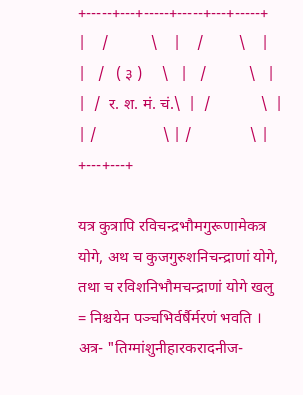+-----+---+-----+-----+---+-----+
|    /           \    |    /         \    |
|   /   ( ३ )     \   |   /           \   |
|  /  र. श. मं. चं.\  |  /             \  |
| /                 \ | /               \ |
+---+---+

यत्र कुत्रापि रविचन्द्रभौमगुरूणामेकत्र योगे, अथ च कुजगुरुशनिचन्द्राणां योगे, तथा च रविशनिभौमचन्द्राणां योगे खलु = निश्चयेन पञ्चभिर्वर्षैर्मरणं भवति । अत्र- "तिग्मांशुनीहारकरादनीज-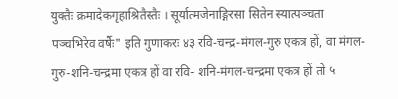युक्तैः क्रमादेकगृहाश्रितैस्तैः । सूर्यात्मजेनाङ्गिरसा सितेन स्यात्पञ्चता पञ्चभिरेव वर्षैः" इति गुणाकरः ४३ रवि-चन्द्र-मंगल-गुरु एकत्र हों, वा मंगल-गुरु-शनि-चन्द्रमा एकत्र हों वा रवि- शनि-मंगल-चन्द्रमा एकत्र हों तो ५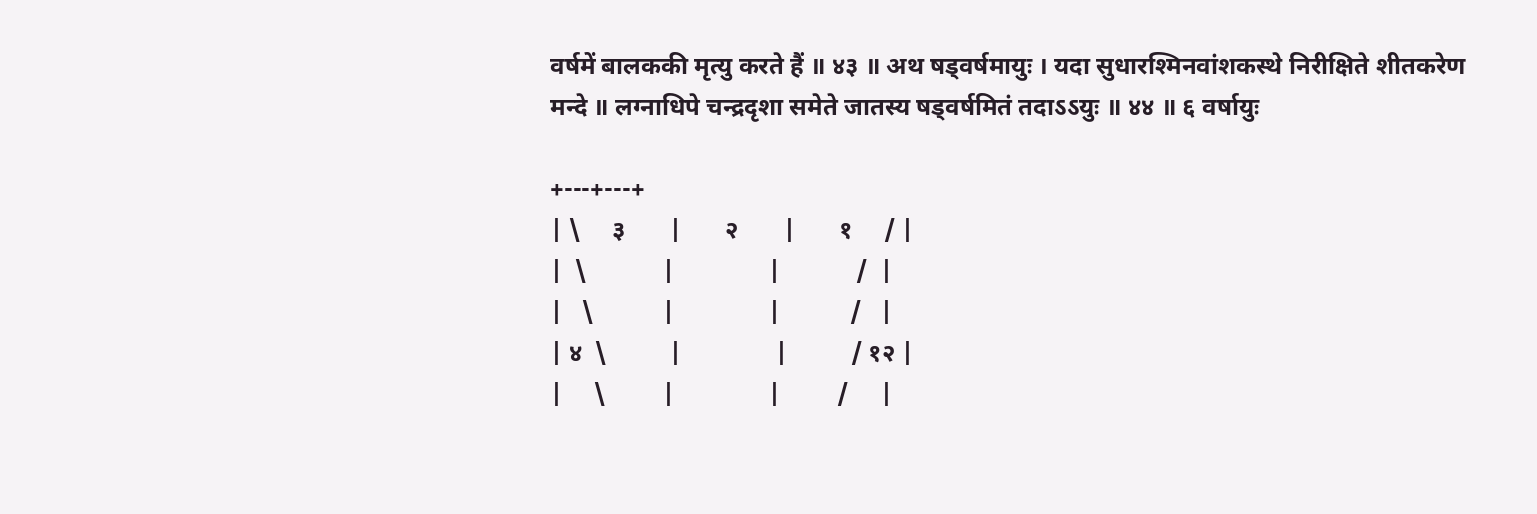वर्षमें बालककी मृत्यु करते हैं ॥ ४३ ॥ अथ षड्वर्षमायुः । यदा सुधारश्मिनवांशकस्थे निरीक्षिते शीतकरेण मन्दे ॥ लग्नाधिपे चन्द्रदृशा समेते जातस्य षड्वर्षमितं तदाऽऽयुः ॥ ४४ ॥ ६ वर्षायुः

+---+---+
| \     ३       |       २       |       १     / |
|  \            |               |            /  |
|   \           |               |           /   |
| ४  \          |               |          / १२ |
|     \         |               |         /     |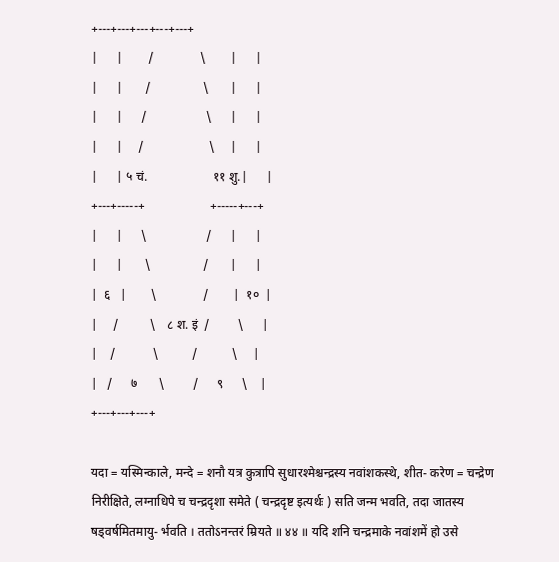+---+---+---+---+---+
|      |        /               \        |      |
|      |       /                 \       |      |
|      |      /                   \      |      |
|      |     /                     \     |      |
|      | ५ चं.                     ११ शु.|      |
+---+-----+                     +-----+---+
|      |      \                   /      |      |
|      |       \                 /       |      |
|  ६   |        \               /        |  १०  |
|     /          \    ८ श. इं  /         \      |
|    /            \           /           \     |
|   /      ७       \         /      ९      \    |
+---+---+---+

यदा = यस्मिन्काले, मन्दे = शनौ यत्र कुत्रापि सुधारश्मेश्चन्द्रस्य नवांशकस्थे, शीत- करेण = चन्द्रेण निरीक्षिते, लग्नाधिपे च चन्द्रदृशा समेते ( चन्द्रदृष्ट इत्यर्थः ) सति जन्म भवति, तदा जातस्य षड्वर्षमितमायु- र्भवति । ततोऽनन्तरं म्रियते ॥ ४४ ॥ यदि शनि चन्द्रमाके नवांशमें हो उसे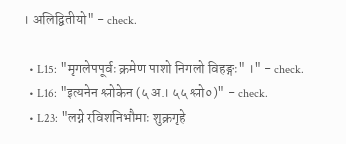। अलिद्वितीयो" - check.

  • L15: "मृगलेपपूर्वः क्रमेण पाशो निगलो विहङ्गः" ।" - check.
  • L16: "इत्यनेन श्लोकेन (५ अ.। ५५ श्लो०)" - check.
  • L23: "लग्ने रविशनिभौमाः शुक्रगृहे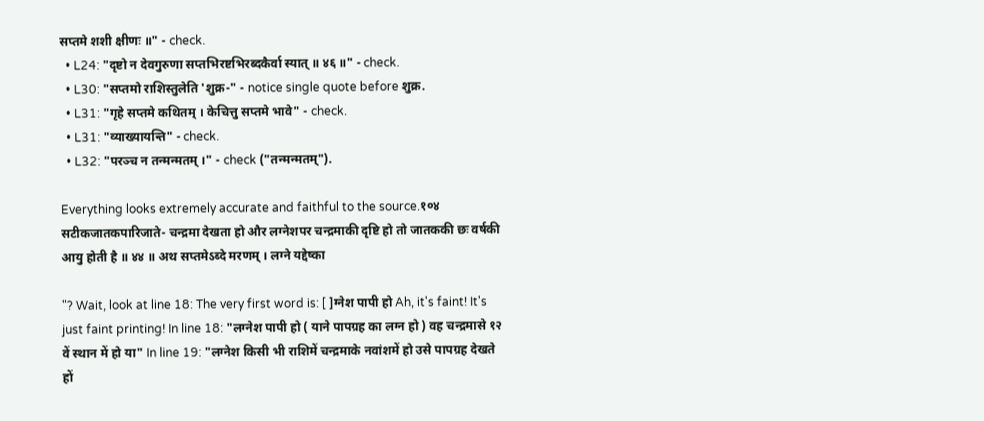सप्तमे शशी क्षीणः ॥" - check.
  • L24: "दृष्टो न देवगुरुणा सप्तभिरष्टभिरब्दकैर्वा स्यात् ॥ ४६ ॥" - check.
  • L30: "सप्तमो राशिस्तुलेति 'शुक्र-" - notice single quote before शुक्र.
  • L31: "गृहे सप्तमे कथितम् । केचित्तु सप्तमे भावे" - check.
  • L31: "व्याख्यायन्ति" - check.
  • L32: "परञ्च न तन्मन्मतम् ।" - check ("तन्मन्मतम्").

Everything looks extremely accurate and faithful to the source.१०४ सटीकजातकपारिजाते- चन्द्रमा देखता हो और लग्नेशपर चन्द्रमाकी दृष्टि हो तो जातककी छः वर्षकी आयु होती है ॥ ४४ ॥ अथ सप्तमेऽब्दे मरणम् । लग्ने यद्देष्का

"? Wait, look at line 18: The very first word is: [ ]ग्नेश पापी हो Ah, it's faint! It's just faint printing! In line 18: "लग्नेश पापी हो ( याने पापग्रह का लग्न हो ) वह चन्द्रमासे १२ वें स्थान में हो या" In line 19: "लग्नेश किसी भी राशिमें चन्द्रमाके नवांशमें हो उसे पापग्रह देखते हों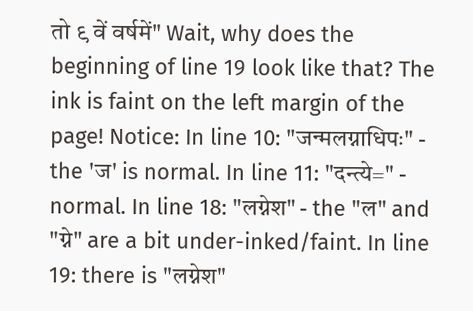तो ९ वें वर्षमें" Wait, why does the beginning of line 19 look like that? The ink is faint on the left margin of the page! Notice: In line 10: "जन्मलग्नाधिपः" - the 'ज' is normal. In line 11: "दन्त्ये=" - normal. In line 18: "लग्नेश" - the "ल" and "ग्ने" are a bit under-inked/faint. In line 19: there is "लग्नेश"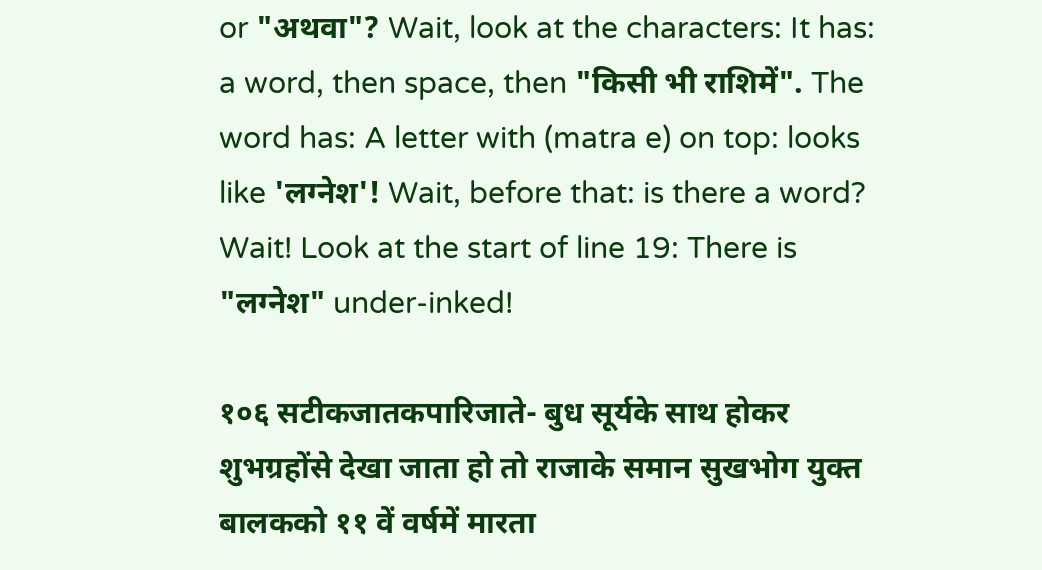or "अथवा"? Wait, look at the characters: It has: a word, then space, then "किसी भी राशिमें". The word has: A letter with (matra e) on top: looks like 'लग्नेश'! Wait, before that: is there a word? Wait! Look at the start of line 19: There is "लग्नेश" under-inked!

१०६ सटीकजातकपारिजाते- बुध सूर्यके साथ होकर शुभग्रहोंसे देखा जाता हो तो राजाके समान सुखभोग युक्त बालकको ११ वें वर्षमें मारता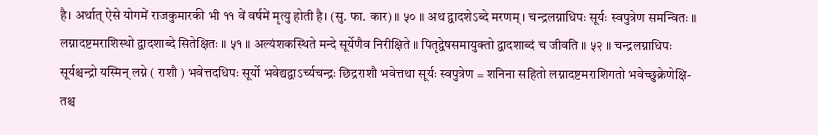है। अर्थात् ऐसे योगमें राजकुमारकी भी ११ वें वर्षमें मृत्यु होती है। (सु. फा. कार) ॥ ५० ॥ अथ द्वादशेऽब्दे मरणम् । चन्द्रलग्नाधिपः सूर्यः स्वपुत्रेण समन्वितः ॥ लग्नादष्टमराशिस्थो द्वादशाब्दे सितेक्षितः ॥ ५१ ॥ अल्यंशकस्थिते मन्दे सूर्येणैव निरीक्षिते ॥ पितृद्वेषसमायुक्तो द्वादशाब्दं च जीवति ॥ ५२ ॥ चन्द्रलग्नाधिपः सूर्यश्चन्द्रो यस्मिन् लग्ने ( राशौ ) भवेत्तदधिपः सूर्यो भवेद्यद्वाऽर्च्यचन्द्रः छिद्रराशौ भवेत्तथा सूर्यः स्वपुत्रेण = शनिना सहितो लग्नादष्टमराशिगतो भवेच्छुक्रेणेक्षि- तश्च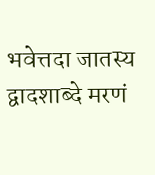भवेत्तदा जातस्य द्वादशाब्दे मरणं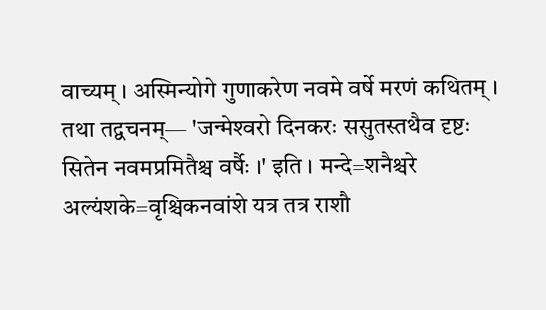वाच्यम् । अस्मिन्योगे गुणाकरेण नवमे वर्षे मरणं कथितम् । तथा तद्वचनम्— 'जन्मेश्‍वरो दिनकरः ससुतस्तथैव दृष्टः सितेन नवमप्रमितैश्च वर्षैः ।' इति । मन्दे=शनैश्चरे अल्यंशके=वृश्चिकनवांशे यत्र तत्र राशौ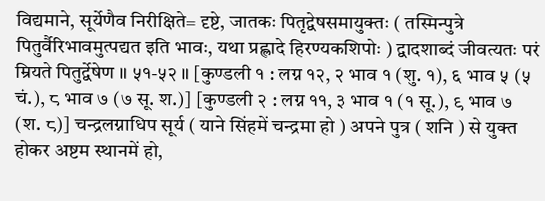विद्यमाने, सूर्येणैव निरीक्षिते= दृष्टे, जातकः पितृद्वेषसमायुक्तः ( तस्मिन्पुत्रे पितुर्वैरिभावमुत्पद्यत इति भावः, यथा प्रह्लादे हिरण्यकशिपोः ) द्वादशाब्दं जीवत्यतः परं म्रियते पितुर्द्वेषेण ॥ ५१-५२ ॥ [कुण्डली १ : लग्न १२, २ भाव १ (शु. १), ६ भाव ५ (५ चं.), ८ भाव ७ (७ सू. श.)] [कुण्डली २ : लग्न ११, ३ भाव १ (१ सू.), ९ भाव ७ (श. ८)] चन्द्रलग्नाधिप सूर्य ( याने सिंहमें चन्द्रमा हो ) अपने पुत्र ( शनि ) से युक्त होकर अष्टम स्थानमें हो,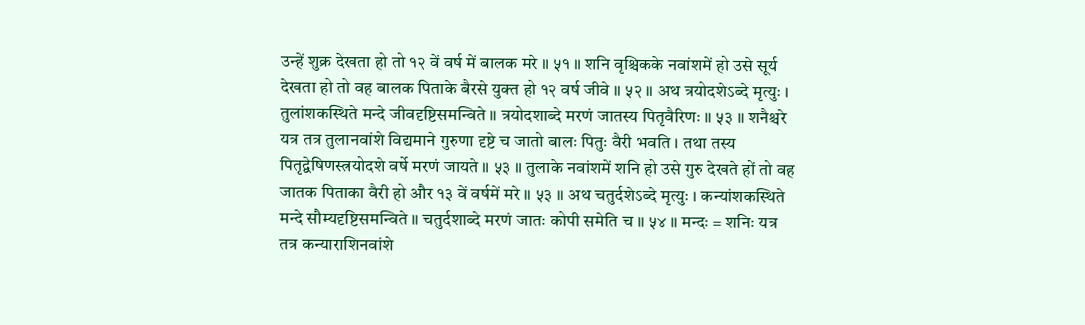उन्हें शुक्र देखता हो तो १२ वें वर्ष में बालक मरे ॥ ५१ ॥ शनि वृश्चिकके नवांशमें हो उसे सूर्य देखता हो तो वह बालक पिताके बैरसे युक्त हो १२ वर्ष जीवे ॥ ५२ ॥ अथ त्रयोदशेऽब्दे मृत्युः । तुलांशकस्थिते मन्दे जीवदृष्टिसमन्विते ॥ त्रयोदशाब्दे मरणं जातस्य पितृवैरिणः ॥ ५३ ॥ शनैश्चरे यत्र तत्र तुलानवांशे विद्यमाने गुरुणा दृष्टे च जातो बालः पितुः वैरी भवति । तथा तस्य पितृद्वेषिणस्त्रयोदशे वर्षे मरणं जायते ॥ ५३ ॥ तुलाके नवांशमें शनि हो उसे गुरु देखते हों तो वह जातक पिताका वैरी हो और १३ वें वर्षमें मरे ॥ ५३ ॥ अथ चतुर्दशेऽब्दे मृत्युः । कन्यांशकस्थिते मन्दे सौम्यदृष्टिसमन्विते ॥ चतुर्दशाब्दे मरणं जातः कोपी समेति च ॥ ५४ ॥ मन्दः = शनिः यत्र तत्र कन्याराशिनवांशे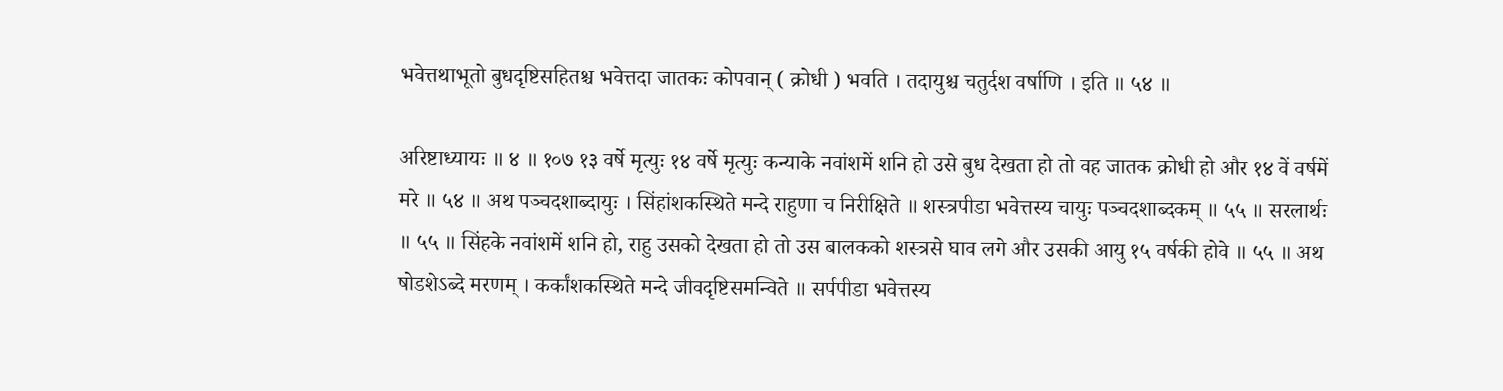भवेत्तथाभूतो बुधदृष्टिसहितश्च भवेत्तदा जातकः कोपवान् ( क्रोधी ) भवति । तदायुश्च चतुर्दश वर्षाणि । इति ॥ ५४ ॥

अरिष्टाध्यायः ॥ ४ ॥ १०७ १३ वर्षे मृत्युः १४ वर्षे मृत्युः कन्याके नवांशमें शनि हो उसे बुध देखता हो तो वह जातक क्रोधी हो और १४ वें वर्षमें मरे ॥ ५४ ॥ अथ पञ्चदशाब्दायुः । सिंहांशकस्थिते मन्दे राहुणा च निरीक्षिते ॥ शस्त्रपीडा भवेत्तस्य चायुः पञ्चदशाब्दकम् ॥ ५५ ॥ सरलार्थः ॥ ५५ ॥ सिंहके नवांशमें शनि हो, राहु उसको देखता हो तो उस बालकको शस्त्रसे घाव लगे और उसकी आयु १५ वर्षकी होवे ॥ ५५ ॥ अथ षोडशेऽब्दे मरणम् । कर्कांशकस्थिते मन्दे जीवदृष्टिसमन्विते ॥ सर्पपीडा भवेत्तस्य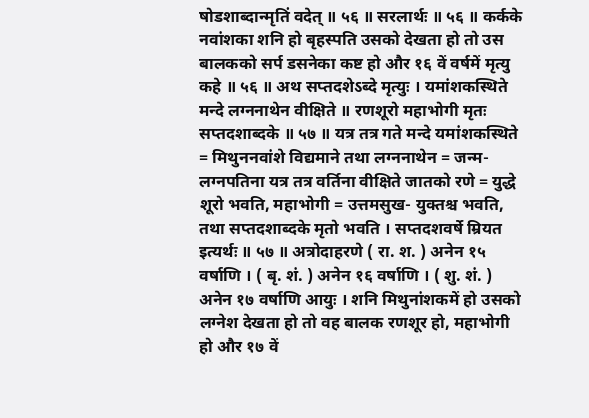षोडशाब्दान्मृतिं वदेत् ॥ ५६ ॥ सरलार्थः ॥ ५६ ॥ कर्कके नवांशका शनि हो बृहस्पति उसको देखता हो तो उस बालकको सर्प डसनेका कष्ट हो और १६ वें वर्षमें मृत्यु कहे ॥ ५६ ॥ अथ सप्तदशेऽब्दे मृत्युः । यमांशकस्थिते मन्दे लग्ननाथेन वीक्षिते ॥ रणशूरो महाभोगी मृतः सप्तदशाब्दके ॥ ५७ ॥ यत्र तत्र गते मन्दे यमांशकस्थिते = मिथुननवांशे विद्यमाने तथा लग्ननाथेन = जन्म- लग्नपतिना यत्र तत्र वर्तिना वीक्षिते जातको रणे = युद्धे शूरो भवति, महाभोगी = उत्तमसुख- युक्तश्च भवति, तथा सप्तदशाब्दके मृतो भवति । सप्तदशवर्षे म्रियत इत्यर्थः ॥ ५७ ॥ अत्रोदाहरणे ( रा. श. ) अनेन १५ वर्षाणि । ( बृ. शं. ) अनेन १६ वर्षाणि । ( शु. शं. ) अनेन १७ वर्षाणि आयुः । शनि मिथुनांशकमें हो उसको लग्नेश देखता हो तो वह बालक रणशूर हो, महाभोगी हो और १७ वें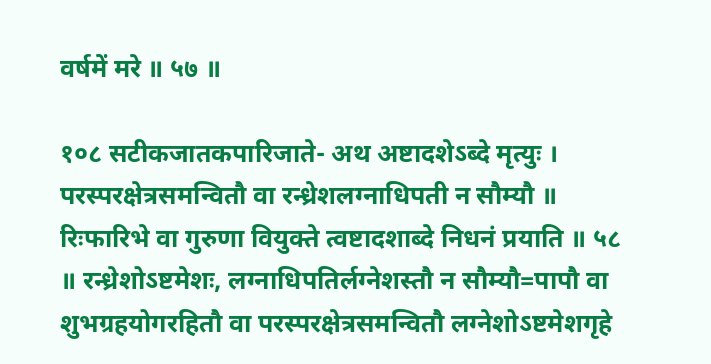वर्षमें मरे ॥ ५७ ॥

१०८ सटीकजातकपारिजाते- अथ अष्टादशेऽब्दे मृत्युः । परस्परक्षेत्रसमन्वितौ वा रन्ध्रेशलग्नाधिपती न सौम्यौ ॥ रिःफारिभे वा गुरुणा वियुक्ते त्वष्टादशाब्दे निधनं प्रयाति ॥ ५८ ॥ रन्ध्रेशोऽष्टमेशः, लग्नाधिपतिर्लग्नेशस्तौ न सौम्यौ=पापौ वा शुभग्रहयोगरहितौ वा परस्परक्षेत्रसमन्वितौ लग्नेशोऽष्टमेशगृहे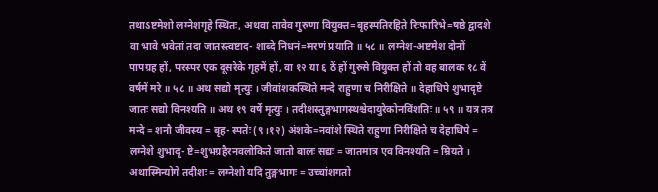तथाऽष्टमेशो लग्नेशगृहे स्थितः, अथवा तावेव गुरुणा वियुक्त=बृहस्पतिरहिते रिःफारिभे=षष्ठे द्वादशे वा भावे भवेतां तदा जातस्त्वष्टाद- शाब्दे निधनं=मरणं प्रयाति ॥ ५८ ॥ लग्नेश-अष्टमेश दोनों पापग्रह हों, परस्पर एक दूसरेके गृहमें हों, वा १२ या ६ ठें हों गुरुसे वियुक्त हों तो वह बालक १८ वें वर्षमें मरे ॥ ५८ ॥ अथ सद्यो मृत्युः । जीवांशकस्थिते मन्दे राहुणा च निरीक्षिते ॥ देहाधिपे शुभादृष्टे जातः सद्यो विनश्यति ॥ अथ १९ वर्षे मृत्युः । तदीशस्तुङ्गभागस्थश्चेदायुरेकोनविंशतिः ॥ ५९ ॥ यत्र तत्र मन्दे = शनौ जीवस्य = बृह- स्पतेः (९।१२) अंशके=नवांशे स्थिते राहुणा निरीक्षिते च देहाधिपे = लग्नेशे शुभादृ- ष्टे=शुभग्रहैरनवलोकिते जातो बालः सद्यः = जातमात्र एव विनश्यति = म्रियते । अथास्मिन्योगे तदीशः = लग्नेशो यदि तुङ्गभागः = उच्चांशगतो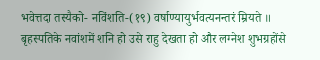भवेत्तदा तस्यैको- नविंशति-(१९) वर्षाण्यायुर्भवत्यनन्तरं म्रियते ॥ बृहस्पतिके नवांशमें शनि हो उसे राहु देखता हो और लग्नेश शुभग्रहोंसे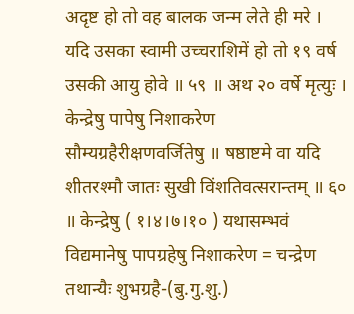अदृष्ट हो तो वह बालक जन्म लेते ही मरे । यदि उसका स्वामी उच्चराशिमें हो तो १९ वर्ष उसकी आयु होवे ॥ ५९ ॥ अथ २० वर्षे मृत्युः । केन्द्रेषु पापेषु निशाकरेण सौम्यग्रहैरीक्षणवर्जितेषु ॥ षष्ठाष्टमे वा यदि शीतरश्मौ जातः सुखी विंशतिवत्सरान्तम् ॥ ६० ॥ केन्द्रेषु ( १।४।७।१० ) यथासम्भवं विद्यमानेषु पापग्रहेषु निशाकरेण = चन्द्रेण तथान्यैः शुभग्रहै-(बु.गु.शु.)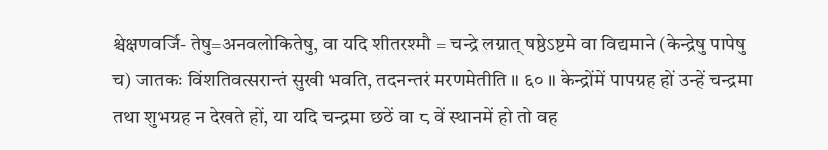श्चेक्षणवर्जि- तेषु=अनवलोकितेषु, वा यदि शीतरश्मौ = चन्द्रे लग्नात् षष्ठेऽष्टमे वा विद्यमाने (केन्द्रेषु पापेषु च) जातकः विंशतिवत्सरान्तं सुखी भवति, तदनन्तरं मरणमेतीति ॥ ६० ॥ केन्द्रोंमें पापग्रह हों उन्हें चन्द्रमा तथा शुभग्रह न देखते हों, या यदि चन्द्रमा छठें वा ८ वें स्थानमें हो तो वह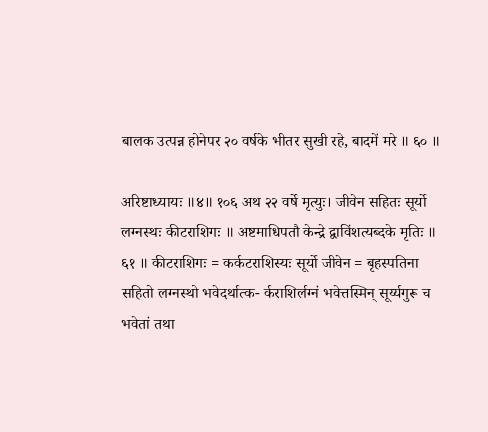बालक उत्पन्न होनेपर २० वर्षके भीतर सुखी रहे, बादमें मरे ॥ ६० ॥

अरिष्टाध्यायः ॥४॥ १०६ अथ २२ वर्षे मृत्युः। जीवेन सहितः सूर्यो लग्नस्थः कीटराशिगः ॥ अष्टमाधिपतौ केन्द्रे द्वाविंशत्यब्दके मृतिः ॥ ६१ ॥ कीटराशिगः = कर्कटराशिस्यः सूर्यो जीवेन = बृहस्पतिना सहितो लग्नस्थो भवेदर्थात्क- र्कराशिर्लग्नं भवेत्तस्मिन् सूर्य्यगुरू च भवेतां तथा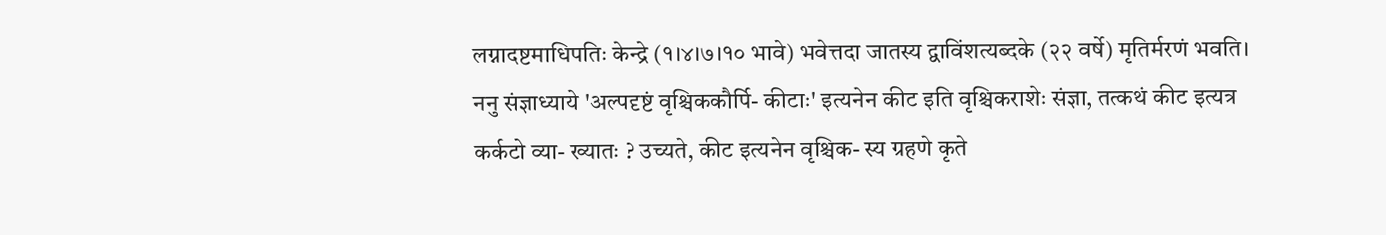लग्नादष्टमाधिपतिः केन्द्रे (१।४।७।१० भावे) भवेत्तदा जातस्य द्वाविंशत्यब्दके (२२ वर्षे) मृतिर्मरणं भवति। ननु संज्ञाध्याये 'अल्पदृष्टं वृश्चिककौर्पि- कीटाः' इत्यनेन कीट इति वृश्चिकराशेः संज्ञा, तत्कथं कीट इत्यत्र कर्कटो व्या- ख्यातः ? उच्यते, कीट इत्यनेन वृश्चिक- स्य ग्रहणे कृते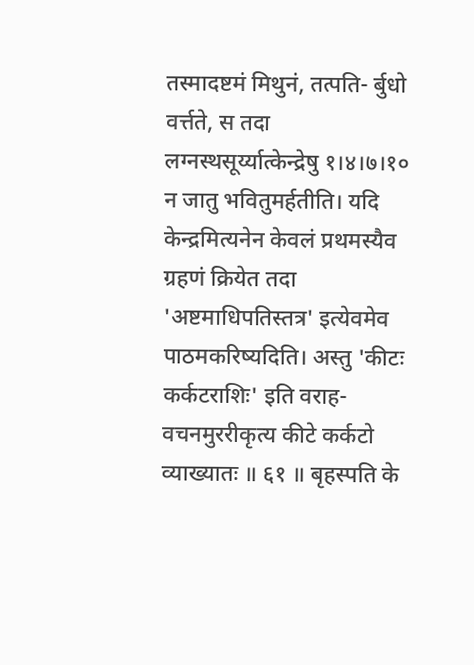तस्मादष्टमं मिथुनं, तत्पति- र्बुधो वर्त्तते, स तदा लग्नस्थसूर्य्यात्केन्द्रेषु १।४।७।१० न जातु भवितुमर्हतीति। यदि केन्द्रमित्यनेन केवलं प्रथमस्यैव ग्रहणं क्रियेत तदा 'अष्टमाधिपतिस्तत्र' इत्येवमेव पाठमकरिष्यदिति। अस्तु 'कीटः कर्कटराशिः' इति वराह- वचनमुररीकृत्य कीटे कर्कटो व्याख्यातः ॥ ६१ ॥ बृहस्पति के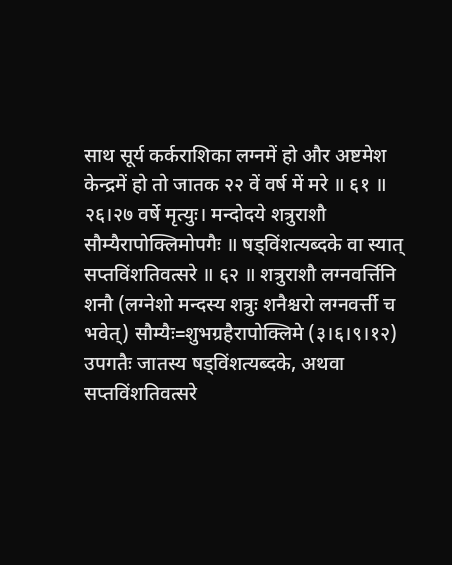साथ सूर्य कर्कराशिका लग्नमें हो और अष्टमेश केन्द्रमें हो तो जातक २२ वें वर्ष में मरे ॥ ६१ ॥ २६।२७ वर्षे मृत्युः। मन्दोदये शत्रुराशौ सौम्यैरापोक्लिमोपगैः ॥ षड्विंशत्यब्दके वा स्यात् सप्तविंशतिवत्सरे ॥ ६२ ॥ शत्रुराशौ लग्नवर्त्तिनि शनौ (लग्नेशो मन्दस्य शत्रुः शनैश्चरो लग्नवर्त्ती च भवेत्) सौम्यैः=शुभग्रहैरापोक्लिमे (३।६।९।१२) उपगतैः जातस्य षड्विंशत्यब्दके, अथवा सप्तविंशतिवत्सरे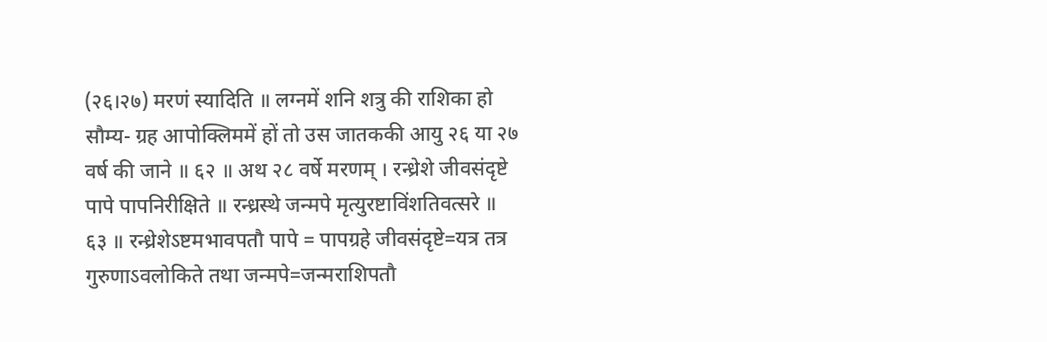(२६।२७) मरणं स्यादिति ॥ लग्नमें शनि शत्रु की राशिका हो सौम्य- ग्रह आपोक्लिममें हों तो उस जातककी आयु २६ या २७ वर्ष की जाने ॥ ६२ ॥ अथ २८ वर्षे मरणम् । रन्ध्रेशे जीवसंदृष्टे पापे पापनिरीक्षिते ॥ रन्ध्रस्थे जन्मपे मृत्युरष्टाविंशतिवत्सरे ॥ ६३ ॥ रन्ध्रेशेऽष्टमभावपतौ पापे = पापग्रहे जीवसंदृष्टे=यत्र तत्र गुरुणाऽवलोकिते तथा जन्मपे=जन्मराशिपतौ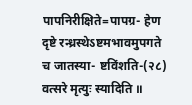पापनिरीक्षिते=पापग्र- हेण दृष्टे रन्ध्रस्थेऽष्टमभावमुपगते च जातस्या- ष्टविंशति-(२८) वत्सरे मृत्युः स्यादिति ॥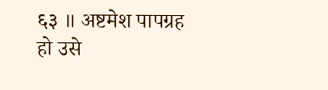६३ ॥ अष्टमेश पापग्रह हो उसे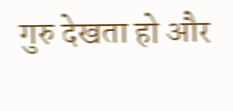गुरु देखता हो और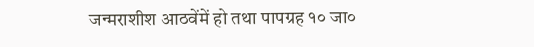जन्मराशीश आठवेंमें हो तथा पापग्रह १० जा०